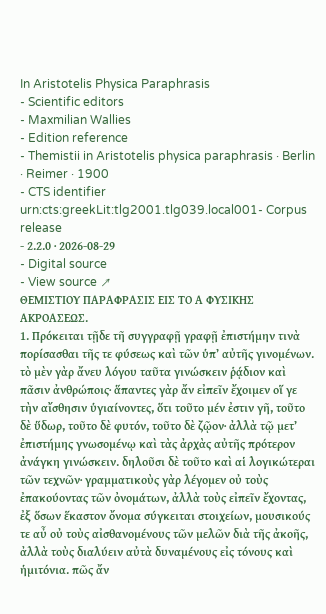In Aristotelis Physica Paraphrasis
- Scientific editors
- Maxmilian Wallies
- Edition reference
- Themistii in Aristotelis physica paraphrasis · Berlin · Reimer · 1900
- CTS identifier
urn:cts:greekLit:tlg2001.tlg039.local001- Corpus release
- 2.2.0 · 2026-08-29
- Digital source
- View source ↗
ΘΕΜΙΣΤΙΟΥ ΠΑΡΑΦΡΑΣΙΣ ΕΙΣ ΤΟ Α ΦΥΣΙΚΗΣ ΑΚΡΟΑΣΕΩΣ.
1. Πρόκειται τῇδε τῆ συγγραφῇ γραφῇ ἐπιστήμην τινὰ πορίσασθαι τῆς τε φύσεως καὶ τῶν ὑπ’ αὐτῆς γινομένων. τὸ μὲν γὰρ ἄνευ λόγου ταῦτα γινώσκειν ῥᾴδιον καὶ πᾶσιν ἀνθρώποις· ἅπαντες γὰρ ἄν εἰπεῖν ἔχοιμεν οἵ γε τὴν αἴσθησιν ὑγιαίνοντες, ὅτι τοῦτο μέν ἐστιν γῆ, τοῦτο δὲ ὕδωρ, τοῦτο δὲ φυτόν, τοῦτο δὲ ζῷον· ἀλλὰ τῷ μετ’ ἐπιστήμης γνωσομένῳ καὶ τὰς ἀρχὰς αὐτῆς πρότερον ἀνάγκη γινώσκειν. δηλοῦσι δὲ τοῦτο καὶ αἱ λογικώτεραι τῶν τεχνῶν· γραμματικοὺς γὰρ λέγομεν οὐ τοὺς ἐπακούοντας τῶν ὀνομάτων, ἀλλὰ τοὺς εἰπεῖν ἔχοντας, ἐξ ὅσων ἕκαστον ὄνομα σύγκειται στοιχείων, μουσικούς τε αὖ οὐ τοὺς αἰσθανομένους τῶν μελῶν διὰ τῆς ἀκοῆς, ἀλλὰ τοὺς διαλύειν αὐτὰ δυναμένους εἰς τόνους καὶ ἡμιτόνια. πῶς ἄν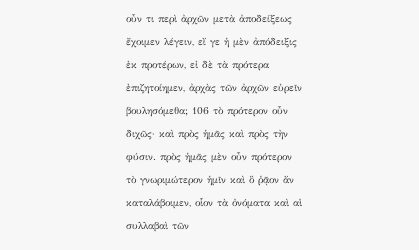οὖν τι περὶ ἀρχῶν μετὰ ἀποδείξεως ἔχοιμεν λέγειν, εἴ γε ἡ μὲν ἀπόδειξις ἐκ προτέρων, εἰ δὲ τὰ πρότερα ἐπιζητοίημεν, ἀρχὰς τῶν ἀρχῶν εὑρεῖν βουλησόμεθα; 106 τὸ πρότερον οὖν διχῶς· καὶ πρὸς ἡμᾶς καὶ πρὸς τὴν φύσιν. πρὸς ἡμᾶς μὲν οὖν πρότερον τὸ γνωριμώτερον ἡμῖν καὶ ὃ ῥᾷον ἄν καταλάβοιμεν, οἷον τὰ ὀνόματα καὶ αἱ συλλαβαὶ τῶν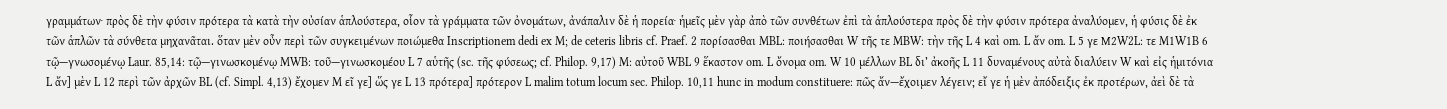γραμμάτων· πρὸς δὲ τὴν φύσιν πρότερα τὰ κατὰ τὴν οὐσίαν ἁπλούστερα, οἷον τὰ γράμματα τῶν ὀνομάτων, ἀνάπαλιν δὲ ἡ πορεία· ἡμεῖς μὲν γὰρ ἀπὸ τῶν συνθέτων ἐπὶ τὰ ἁπλούστερα πρὸς δὲ τὴν φύσιν πρότερα ἀναλύομεν, ἡ φύσις δὲ ἐκ τῶν ἁπλῶν τὰ σύνθετα μηχανᾶται. ὅταν μὲν οὖν περὶ τῶν συγκειμένων ποιώμεθα Inscriptionem dedi ex M; de ceteris libris cf. Praef. 2 πορίσασθαι MBL: ποιήσασθαι W τῆς τε MBW: τὴν τῆς L 4 καὶ om. L ἄν om. L 5 γε Μ2W2L: τε M1W1B 6 τῷ—γνωσομένῳ Laur. 85,14: τῷ—γινωσκομένῳ MWB: τοῦ—γινωσκομέου L 7 αὑτῆς (sc. τῆς φύσεως; cf. Philop. 9,17) M: αὐτοῦ WBL 9 ἕκαστον om. L ὄνομα om. W 10 μέλλων BL δι’ ἀκοῆς L 11 δυναμένους αὐτὰ διαλύειν W καὶ εἰς ἡμιτόνια L ἄν] μὲν L 12 περὶ τῶν ἀρχῶν BL (cf. Simpl. 4,13) ἔχομεν M εῖ γε] ὥς γε L 13 πρότερα] πρότερον L malim totum locum sec. Philop. 10,11 hunc in modum constituere: πῶς ἄν—ἔχοιμεν λέγειν; εἴ γε ἡ μὲν ἀπόδειξις ἐκ προτέρων, ἀεὶ δὲ τὰ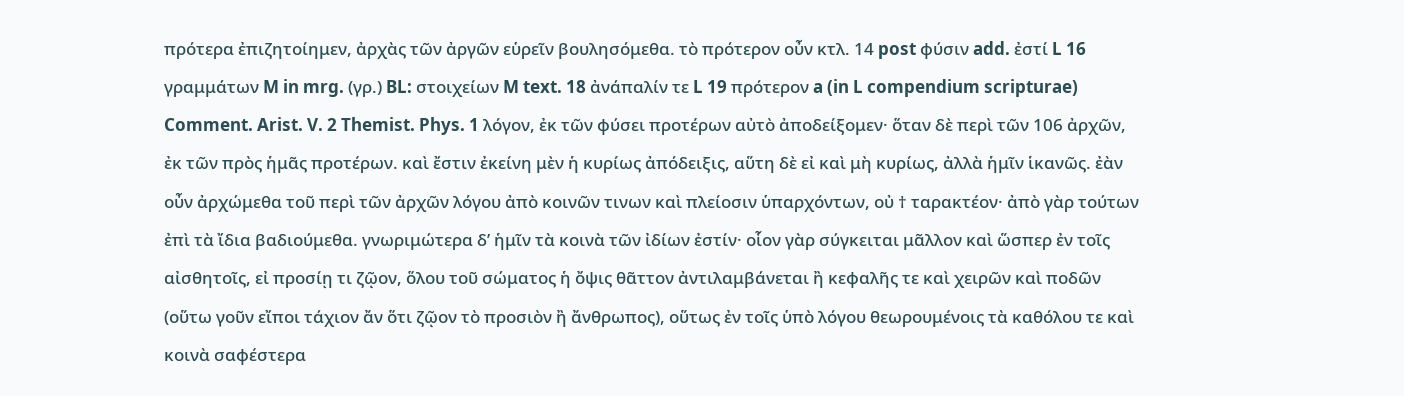πρότερα ἐπιζητοίημεν, ἀρχὰς τῶν ἀργῶν εὑρεῖν βουλησόμεθα. τὸ πρότερον οὖν κτλ. 14 post φύσιν add. ἐστί L 16 γραμμάτων M in mrg. (γρ.) BL: στοιχείων M text. 18 ἀνάπαλίν τε L 19 πρότερον a (in L compendium scripturae) Comment. Arist. V. 2 Themist. Phys. 1 λόγον, ἐκ τῶν φύσει προτέρων αὐτὸ ἀποδείξομεν· ὅταν δὲ περὶ τῶν 106 ἀρχῶν, ἐκ τῶν πρὸς ἡμᾶς προτέρων. καὶ ἔστιν ἐκείνη μὲν ἡ κυρίως ἀπόδειξις, αὕτη δὲ εἰ καὶ μὴ κυρίως, ἀλλὰ ἡμῖν ἱκανῶς. ἐὰν οὖν ἀρχώμεθα τοῦ περὶ τῶν ἀρχῶν λόγου ἀπὸ κοινῶν τινων καὶ πλείοσιν ὑπαρχόντων, οὐ † ταρακτέον· ἀπὸ γὰρ τούτων ἐπὶ τὰ ἴδια βαδιούμεθα. γνωριμώτερα δ’ ἡμῖν τὰ κοινὰ τῶν ἰδίων ἐστίν· οἷον γὰρ σύγκειται μᾶλλον καὶ ὥσπερ ἐν τοῖς αἰσθητοῖς, εἰ προσίῃ τι ζῷον, ὅλου τοῦ σώματος ἡ ὄψις θᾶττον ἀντιλαμβάνεται ἢ κεφαλῆς τε καὶ χειρῶν καὶ ποδῶν (οὕτω γοῦν εἴποι τάχιον ἄν ὅτι ζῷον τὸ προσιὸν ἢ ἄνθρωπος), οὕτως ἐν τοῖς ὑπὸ λόγου θεωρουμένοις τὰ καθόλου τε καὶ κοινὰ σαφέστερα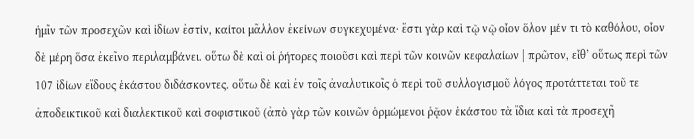ἡμῖν τῶν προσεχῶν καὶ ἰδίων ἐστίν, καίτοι μᾶλλον ἐκείνων συγκεχυμένα· ἔστι γὰρ καὶ τῷ νῷ οἷον ὅλον μέν τι τὸ καθόλου, οἷον δὲ μέρη ὅσα ἐκεῖνο περιλαμβάνει. οὕτω δὲ καὶ οἱ ῥήτορες ποιοῦσι καὶ περὶ τῶν κοινῶν κεφαλαίων | πρῶτον, εἶθ’ οὕτως περὶ τῶν 107 ἰδίων εἴδους ἑκάστου διδάσκοντες. οὕτω δὲ καὶ ἐν τοῖς ἀναλυτικοῖς ὁ περὶ τοῦ συλλογισμοῦ λόγος προτάττεται τοῦ τε ἀποδεικτικοῦ καὶ διαλεκτικοῦ καὶ σοφιστικοῦ (ἀπὸ γὰρ τῶν κοινῶν ὁρμώμενοι ῥᾷον ἑκάστου τὰ ἴδια καὶ τὰ προσεχῆ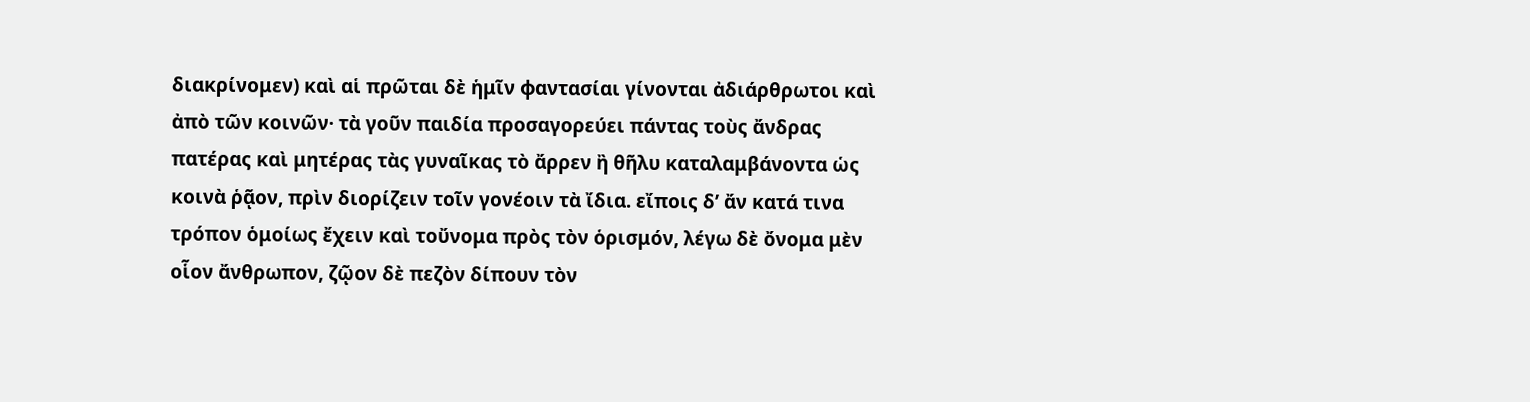διακρίνομεν) καὶ αἱ πρῶται δὲ ἡμῖν φαντασίαι γίνονται ἀδιάρθρωτοι καὶ ἀπὸ τῶν κοινῶν· τὰ γοῦν παιδία προσαγορεύει πάντας τοὺς ἄνδρας πατέρας καὶ μητέρας τὰς γυναῖκας τὸ ἄρρεν ἢ θῆλυ καταλαμβάνοντα ὡς κοινὰ ῥᾷον, πρὶν διορίζειν τοῖν γονέοιν τὰ ἴδια. εἴποις δ’ ἄν κατά τινα τρόπον ὁμοίως ἔχειν καὶ τοὔνομα πρὸς τὸν ὁρισμόν, λέγω δὲ ὄνομα μὲν οἷον ἄνθρωπον, ζῷον δὲ πεζὸν δίπουν τὸν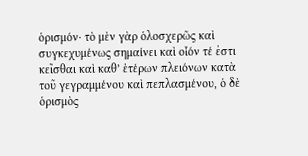ὁρισμόν· τὸ μὲν γὰρ ὁλοσχερῶς καὶ συγκεχυμένως σημαίνει καὶ οἷόν τέ ἐστι κεῖσθαι καὶ καθ’ ἑτέρων πλειόνων κατὰ τοῦ γεγραμμένου καὶ πεπλασμένου, ὁ δὲ ὁρισμὸς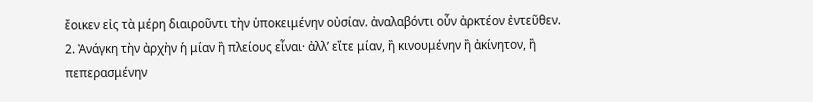ἔοικεν εἰς τὰ μέρη διαιροῦντι τὴν ὑποκειμένην οὐσίαν. ἀναλαβόντι οὖν ἀρκτέον ἐντεῦθεν.
2. Ἀνάγκη τὴν ἀρχὴν ἡ μίαν ἢ πλείους εἶναι· ἀλλ’ εἴτε μίαν, ἢ κινουμένην ἢ ἀκίνητον, ἢ πεπερασμένην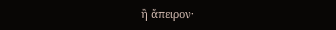ἢ ἄπειρον·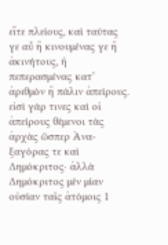εἴτε πλείους, καὶ ταύτας γε αὖ ἢ κινουμένας γε ἢ ἀκινήτους, ἡ πεπερασμένας κατ’ ἀριθμὸν ἢ πάλιν ἀπείρους. εἰσὶ γάρ τινες καὶ οἱ ἀπείρους θέμενοι τὰς ἀρχὰς ὥσπερ Ἀνα- ξαγόρας τε καὶ Δημόκριτος· ἀλλὰ Δημόκριτος μὲν μίαν οὐσίαν ταῖς ἀτόμοις 1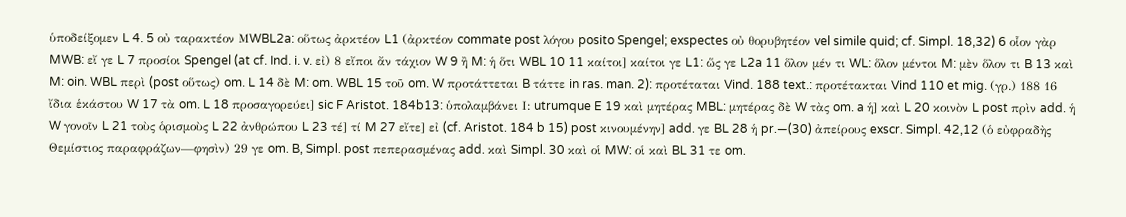ὑποδείξομεν L 4. 5 οὐ ταρακτέον ΜWBL2a: οὕτως ἀρκτέον L1 (ἀρκτέον commate post λόγου posito Spengel; exspectes οὐ θορυβητέον vel simile quid; cf. Simpl. 18,32) 6 οἷον γὰρ MWB: εἴ γε L 7 προσίοι Spengel (at cf. Ind. i. v. εἰ) 8 εἴποι ἄν τάχιον W 9 ἢ M: ἡ ὅτι WBL 10 11 καίτοι] καίτοι γε L1: ὥς γε L2a 11 ὅλον μέν τι WL: ὅλον μέντοι M: μὲν ὅλον τι B 13 καὶ M: oin. WBL περὶ (post οὕτως) om. L 14 δὲ M: om. WBL 15 τοῦ om. W προτάττεται B τάττε in ras. man. 2): προτέταται Vind. 188 text.: προτέτακται Vind 110 et mig. (γρ.) 188 16 ἴδια ἑκάστου W 17 τὰ om. L 18 προσαγορεύει] sic F Aristot. 184b13: ὑπολαμβάνει Ι: utrumque E 19 καὶ μητέρας MBL: μητέρας δὲ W τὰς om. a ἡ] καὶ L 20 κοινὸν L post πρὶν add. ἡ W γονοῖν L 21 τοὺς ὁρισμοὺς L 22 ἀνθρώπου L 23 τέ] τί M 27 εἴτε] εἰ (cf. Aristot. 184 b 15) post κινουμένην] add. γε BL 28 ἡ pr.—(30) ἀπείρους exscr. Simpl. 42,12 (ὁ εὐφραδὴς Θεμίστιος παραφράζων—φησὶν) 29 γε om. B, Simpl. post πεπερασμένας add. καὶ Simpl. 30 καὶ οἱ MW: οἱ καὶ BL 31 τε om.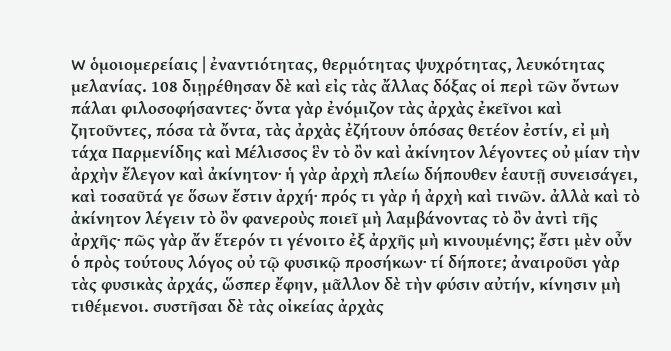W ὁμοιομερείαις | ἐναντιότητας, θερμότητας ψυχρότητας, λευκότητας μελανίας. 108 διῃρέθησαν δὲ καὶ εἰς τὰς ἄλλας δόξας οἱ περὶ τῶν ὄντων πάλαι φιλοσοφήσαντες· ὄντα γὰρ ἐνόμιζον τὰς ἀρχὰς ἐκεῖνοι καὶ ζητοῦντες, πόσα τὰ ὄντα, τὰς ἀρχὰς ἐζήτουν ὁπόσας θετέον ἐστίν, εἰ μὴ τάχα Παρμενίδης καὶ Μέλισσος ἓν τὸ ὂν καὶ ἀκίνητον λέγοντες οὐ μίαν τὴν ἀρχὴν ἔλεγον καὶ ἀκίνητον· ἡ γὰρ ἀρχὴ πλείω δήπουθεν ἑαυτῇ συνεισάγει, καὶ τοσαῦτά γε ὅσων ἔστιν ἀρχή· πρός τι γὰρ ἡ ἀρχὴ καὶ τινῶν. ἀλλὰ καὶ τὸ ἀκίνητον λέγειν τὸ ὂν φανεροὺς ποιεῖ μὴ λαμβάνοντας τὸ ὂν ἀντὶ τῆς ἀρχῆς· πῶς γὰρ ἄν ἕτερόν τι γένοιτο ἐξ ἀρχῆς μὴ κινουμένης; ἔστι μὲν οὖν ὁ πρὸς τούτους λόγος οὐ τῷ φυσικῷ προσήκων· τί δήποτε; ἀναιροῦσι γὰρ τὰς φυσικὰς ἀρχάς, ὥσπερ ἔφην, μᾶλλον δὲ τὴν φύσιν αὐτήν, κίνησιν μὴ τιθέμενοι. συστῆσαι δὲ τὰς οἰκείας ἀρχὰς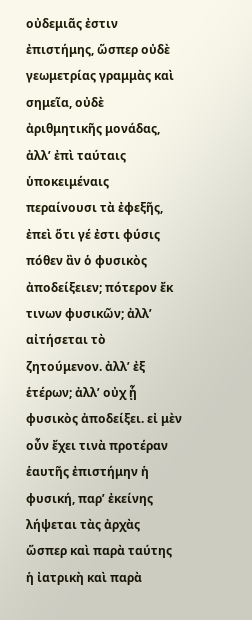οὐδεμιᾶς ἐστιν ἐπιστήμης, ὥσπερ οὐδὲ γεωμετρίας γραμμὰς καὶ σημεῖα, οὐδὲ ἀριθμητικῆς μονάδας, ἀλλ’ ἐπὶ ταύταις ὑποκειμέναις περαίνουσι τὰ ἐφεξῆς, ἐπεὶ ὅτι γέ ἐστι φύσις πόθεν ἂν ὁ φυσικὸς ἀποδείξειεν; πότερον ἔκ τινων φυσικῶν; ἀλλ’ αἰτήσεται τὸ ζητούμενον. ἀλλ’ ἐξ ἑτέρων; ἀλλ’ οὐχ ᾗ φυσικὸς ἀποδείξει. εἰ μὲν οὖν ἔχει τινὰ προτέραν ἑαυτῆς ἐπιστήμην ἡ φυσική, παρ’ ἐκείνης λήψεται τὰς ἀρχὰς ὥσπερ καὶ παρὰ ταύτης ἡ ἰατρικὴ καὶ παρὰ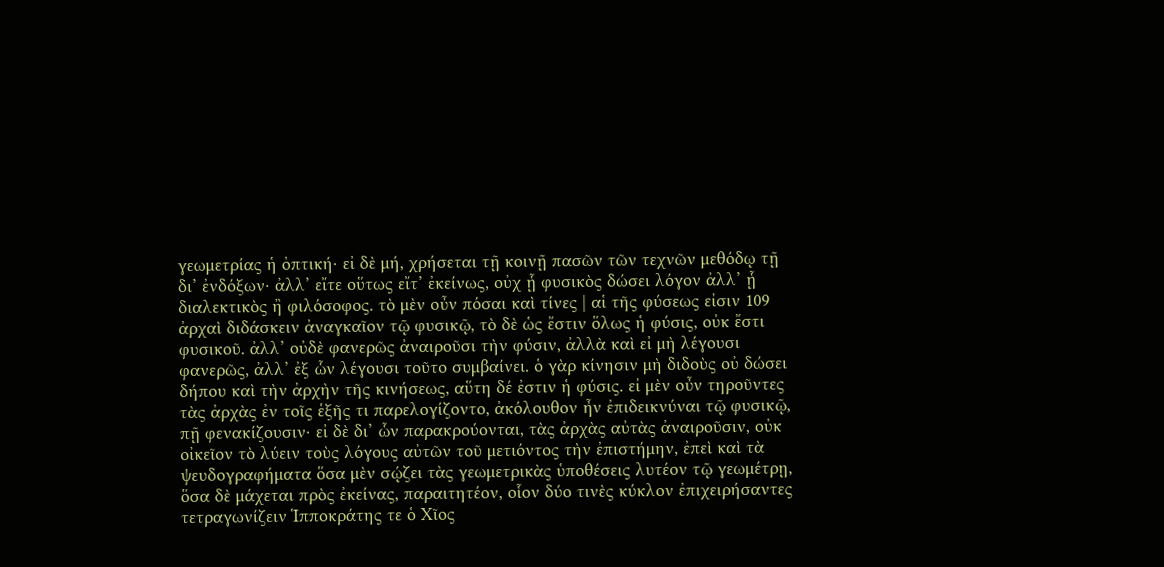γεωμετρίας ἡ ὀπτική· εἰ δὲ μή, χρήσεται τῇ κοινῇ πασῶν τῶν τεχνῶν μεθόδῳ τῇ δι’ ἐνδόξων· ἀλλ’ εἴτε οὕτως εἴτ’ ἐκείνως, οὐχ ᾗ φυσικὸς δώσει λόγον ἀλλ’ ᾗ διαλεκτικὸς ἢ φιλόσοφος. τὸ μὲν οὖν πόσαι καὶ τίνες | αἱ τῆς φύσεως εἰσιν 109 ἀρχαὶ διδάσκειν ἀναγκαῖον τῷ φυσικῷ, τὸ δὲ ὡς ἔστιν ὅλως ἡ φύσις, οὐκ ἔστι φυσικοῦ. ἀλλ’ οὐδὲ φανερῶς ἀναιροῦσι τὴν φύσιν, ἀλλὰ καὶ εἰ μὴ λέγουσι φανερῶς, ἀλλ’ ἐξ ὧν λέγουσι τοῦτο συμβαίνει. ὁ γὰρ κίνησιν μὴ διδοὺς οὐ δώσει δήπου καὶ τὴν ἀρχὴν τῆς κινήσεως, αὕτη δέ ἐστιν ἡ φύσις. εἰ μὲν οὖν τηροῦντες τὰς ἀρχὰς ἐν τοῖς ἑξῆς τι παρελογίζοντο, ἀκόλουθον ἦν ἐπιδεικνύναι τῷ φυσικῷ, πῇ φενακίζουσιν· εἰ δὲ δι’ ὧν παρακρούονται, τὰς ἀρχὰς αὐτὰς ἀναιροῦσιν, οὐκ οἰκεῖον τὸ λύειν τοὺς λόγους αὐτῶν τοῦ μετιόντος τὴν ἐπιστήμην, ἐπεὶ καὶ τὰ ψευδογραφήματα ὅσα μὲν σῴζει τὰς γεωμετρικὰς ὑποθέσεις λυτέον τῷ γεωμέτρῃ, ὅσα δὲ μάχεται πρὸς ἐκείνας, παραιτητέον, οἷον δύο τινὲς κύκλον ἐπιχειρήσαντες τετραγωνίζειν Ἱπποκράτης τε ὁ Χῖος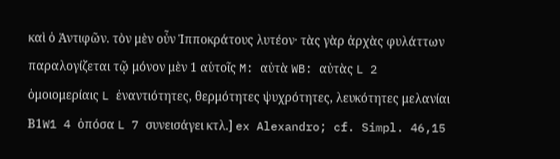καὶ ὁ Ἀντιφῶν. τὸν μὲν οὖν Ἱπποκράτους λυτέον· τὰς γὰρ ἀρχὰς φυλάττων παραλογίζεται τῷ μόνον μὲν 1 αὑτοῖς M: αὐτὰ WB: αὐτὰς L 2 ὁμοιομερίαις L ἐναντιότητες, θερμότητες ψυχρότητες, λευκότητες μελανίαι Β1W1 4 ὁπόσα L 7 συνεισάγει κτλ.] ex Alexandro; cf. Simpl. 46,15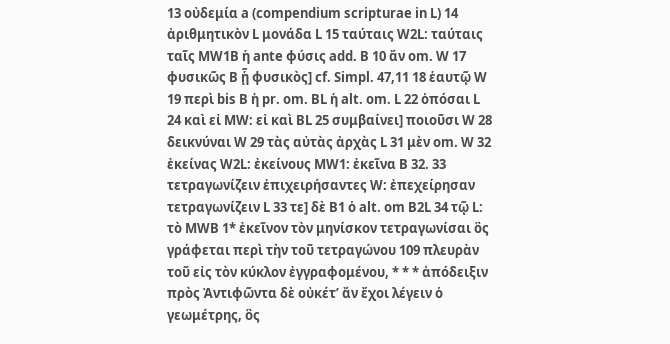13 οὐδεμία a (compendium scripturae in L) 14 ἀριθμητικὸν L μονάδα L 15 ταύταις W2L: ταύταις ταῖς MW1B ἡ ante φύσις add. Β 10 ἄν om. W 17 φυσικῶς B ᾗ φυσικὸς] cf. Simpl. 47,11 18 ἑαυτῷ W 19 περὶ bis Β ἡ pr. om. BL ἡ alt. om. L 22 ὁπόσαι L 24 καὶ εἰ MW: εἰ καὶ BL 25 συμβαίνει] ποιοῦσι W 28 δεικνύναι W 29 τὰς αὐτὰς ἀρχὰς L 31 μὲν om. W 32 ἐκείνας W2L: ἐκείνους MW1: ἐκεῖνα Β 32. 33 τετραγωνίζειν ἐπιχειρήσαντες W: ἐπεχείρησαν τετραγωνίζειν L 33 τε] δὲ Β1 ὁ alt. om Β2L 34 τῷ L: τὸ MWB 1* ἐκεῖνον τὸν μηνίσκον τετραγωνίσαι ὃς γράφεται περὶ τὴν τοῦ τετραγώνου 109 πλευρὰν τοῦ εἰς τὸν κύκλον ἐγγραφομένου, * * * ἀπόδειξιν πρὸς Ἀντιφῶντα δὲ οὐκέτ’ ἄν ἔχοι λέγειν ὁ γεωμέτρης, ὃς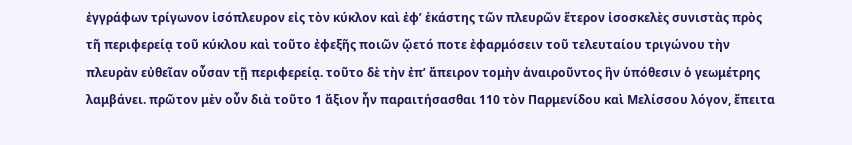ἐγγράφων τρίγωνον ἰσόπλευρον εἰς τὸν κύκλον καὶ ἐφ’ ἑκάστης τῶν πλευρῶν ἕτερον ἰσοσκελὲς συνιστὰς πρὸς τῆ περιφερείᾳ τοῦ κύκλου καὶ τοῦτο ἐφεξῆς ποιῶν ᾤετό ποτε ἐφαρμόσειν τοῦ τελευταίου τριγώνου τὴν πλευρὰν εὐθεῖαν οὖσαν τῇ περιφερείᾳ. τοῦτο δὲ τὴν ἐπ’ ἄπειρον τομὴν ἀναιροῦντος ἣν ὑπόθεσιν ὁ γεωμέτρης λαμβάνει. πρῶτον μὲν οὖν διὰ τοῦτο 1 ἄξιον ἦν παραιτήσασθαι 110 τὸν Παρμενίδου καὶ Μελίσσου λόγον, ἔπειτα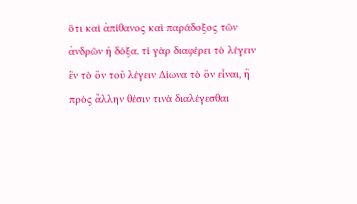ὅτι καὶ ἀπίθανος καὶ παράδοξος τῶν ἀνδρῶν ἡ δόξα. τί γὰρ διαφέρει τὸ λέγειν ἓν τὸ ὂν τοῦ λέγειν Δίωνα τὸ ὂν εἶναι, ἢ πρὸς ἄλλην θέσιν τινὰ διαλέγεσθαι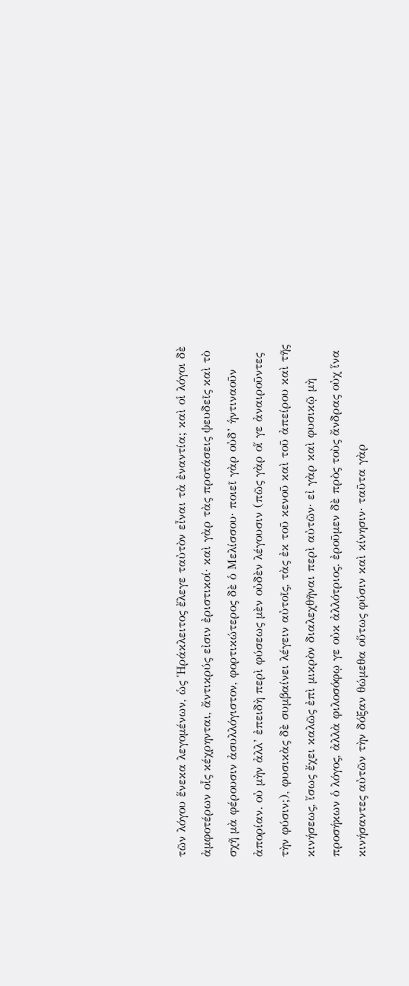τῶν λόγου ἕνεκα λεγομένων, ὡς Ἡράκλειτος ἔλεγε ταὐτὸν εἶναι τὰ ἐναντία; καὶ οἱ λόγοι δὲ ἀμφοτέρων οἷς κέχρηνται, ἄντικρύς εἰσιν ἐριστικοί· καὶ γὰρ τὰς προτάσεις ψευδεῖς καὶ τὸ σχῆ μὰ φέρουσιν ἀσυλλόγιστον, φορτικώτερος δὲ ὁ Μελίσσου· ποιεῖ γὰρ οὐδ’ ἡντιναοῦν ἀπορίαν. οὐ μὴν ἀλλ’ ἐπειδὴ περὶ φύσεως μὲν οὐδὲν λέγουσιν (πῶς γὰρ οἵ γε ἀναιροῦντες τὴν φύσιν;), φυσικὰς δὲ συμβαίνει λέγειν αὐτοῖς, τὰς ἐκ τοῦ κενοῦ καὶ τοῦ ἀπείρου καὶ τῆς κινήσεως, ἴσως ἔχει καλῶς ἐπὶ μικρὸν διαλεχθῆναι περὶ αὐτῶν· εἰ γὰρ καὶ φυσικῷ μὴ προσήκων ὁ λόγος, ἀλλὰ φιλοσόφῳ γε οὐκ ἀλλότριος. ἐροῦμεν δὲ πρὸς τοὺς ἄνδρας οὐχ ἵνα κινήσαντες αὐτῶν τὴν δόξαν θώμεθα οὕτως φύσιν καὶ κίνησιν· ταῦτα γὰρ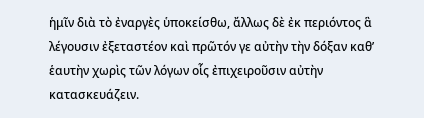ἡμῖν διὰ τὸ ἐναργὲς ὑποκείσθω, ἄλλως δὲ ἐκ περιόντος ἃ λέγουσιν ἐξεταστέον καὶ πρῶτόν γε αὐτὴν τὴν δόξαν καθ’ ἑαυτὴν χωρὶς τῶν λόγων οἷς ἐπιχειροῦσιν αὐτὴν κατασκευάζειν.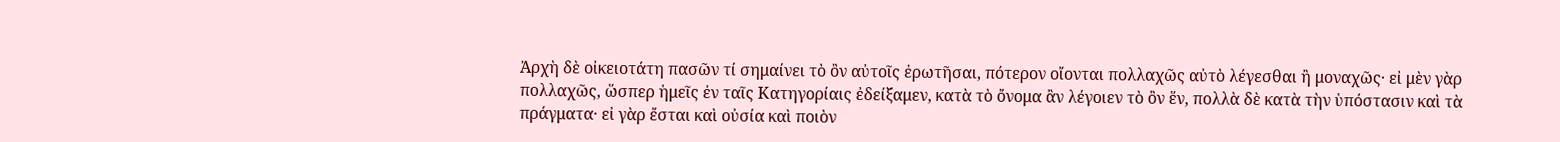Ἀρχὴ δὲ οἰκειοτάτη πασῶν τί σημαίνει τὸ ὂν αὐτοῖς ἐρωτῆσαι, πότερον οἴονται πολλαχῶς αὐτὸ λέγεσθαι ἢ μοναχῶς· εἰ μὲν γὰρ πολλαχῶς, ὥσπερ ἡμεῖς ἐν ταῖς Κατηγορίαις ἐδείξαμεν, κατὰ τὸ ὄνομα ἂν λέγοιεν τὸ ὂν ἕν, πολλὰ δὲ κατὰ τὴν ὑπόστασιν καὶ τὰ πράγματα· εἰ γὰρ ἔσται καὶ οὐσία καὶ ποιὸν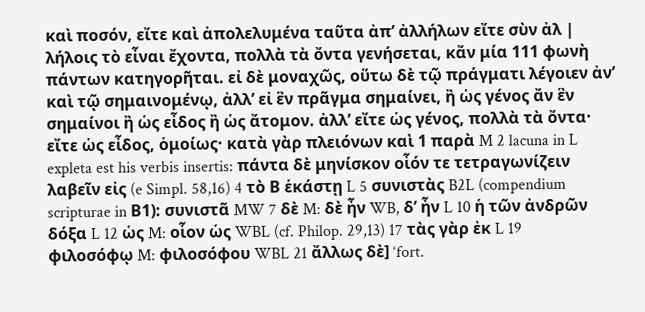καὶ ποσόν, εἴτε καὶ ἀπολελυμένα ταῦτα ἀπ’ ἀλλήλων εἴτε σὺν ἀλ | λήλοις τὸ εἶναι ἔχοντα, πολλὰ τὰ ὄντα γενήσεται, κἄν μία 111 φωνὴ πάντων κατηγορῆται. εἰ δὲ μοναχῶς, οὕτω δὲ τῷ πράγματι λέγοιεν ἀν’ καὶ τῷ σημαινομένῳ, ἀλλ’ εἰ ἓν πρᾶγμα σημαίνει, ἢ ὡς γένος ἄν ἓν σημαίνοι ἢ ὡς εἶδος ἢ ὡς ἄτομον. ἀλλ’ εἴτε ὡς γένος, πολλὰ τὰ ὄντα· εἴτε ὡς εἶδος, ὁμοίως· κατὰ γὰρ πλειόνων καὶ 1 παρὰ M 2 lacuna in L expleta est his verbis insertis: πάντα δὲ μηνίσκον οἶόν τε τετραγωνίζειν λαβεῖν εἰς (e Simpl. 58,16) 4 τὸ Β ἑκάστῃ L 5 συνιστὰς B2L (compendium scripturae in Β1): συνιστᾶ MW 7 δὲ M: δὲ ἦν WB, δ’ ἦν L 10 ἡ τῶν ἀνδρῶν δόξα L 12 ὡς M: οἷον ὡς WBL (cf. Philop. 29,13) 17 τὰς γὰρ ἐκ L 19 φιλοσόφῳ M: φιλοσόφου WBL 21 ἄλλως δὲ] ‘fort.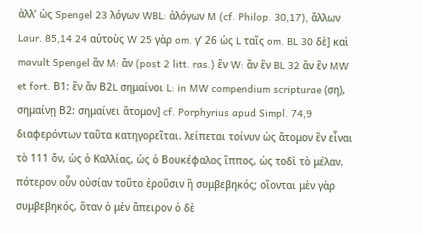ἀλλ’ ὡς Spengel 23 λόγων WBL: ἀλόγων M (cf. Philop. 30,17), ἄλλων Laur. 85,14 24 αὐτοὺς W 25 γὰρ om. γ’ 26 ὡς L ταῖς om. BL 30 δὲ] καὶ mavult Spengel ἂν M: ἄν (post 2 litt. ras.) ἓν W: ἄν ἓν BL 32 ἄν ἓν MW et fort. Β1: ἓν ἄν Β2L σημαίνοι L: in MW compendium scripturae (ση), σημαίνῃ Β2: σημαίνει ἄτομον] cf. Porphyrius apud Simpl. 74,9 διαφερόντων ταῦτα κατηγορεῖται. λείπεται τοίνυν ὡς ἄτομον ἓν εἶναι τὸ 111 ὄν, ὡς ὁ Καλλίας, ὡς ὁ Βουκέφαλος ἵππος, ὡς τοδὶ τὸ μέλαν. πότερον οὗν οὐσίαν τοῦτο ἐροῦσιν ἢ συμβεβηκός; οἴονται μὲν γὰρ συμβεβηκός, ὅταν ὁ μὲν ἄπειρον ὁ δὲ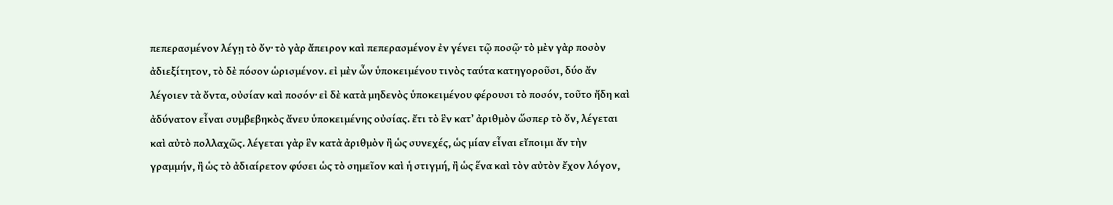πεπερασμένον λέγῃ τὸ ὄν· τὸ γὰρ ἄπειρον καὶ πεπερασμένον ἐν γένει τῷ ποσῷ· τὸ μὲν γὰρ ποσὸν ἀδιεξίτητον, τὸ δὲ πόσον ὡρισμένον. εἰ μὲν ὦν ὑποκειμένου τινὸς ταύτα κατηγοροῦσι, δύο ἄν λέγοιεν τὰ ὄντα, οὐσίαν καὶ ποσόν· εἰ δὲ κατὰ μηδενὸς ὑποκειμένου φέρουσι τὸ ποσόν, τοῦτο ἤδη καὶ ἀδύνατον εἶναι συμβεβηκὸς ἄνευ ὑποκειμένης οὐσίας. ἔτι τὸ ἓν κατ’ ἀριθμὸν ὥσπερ τὸ ὄν, λέγεται καὶ αὐτὸ πολλαχῶς. λέγεται γὰρ ἓν κατὰ ἀριθμὸν ἢ ὡς συνεχές, ὡς μίαν εἶναι εἴποιμι ἄν τὴν γραμμήν, ἢ ὡς τὸ ἀδιαίρετον φύσει ὡς τὸ σημεῖον καὶ ἡ στιγμή, ἢ ὡς ἕνα καὶ τὸν αὐτὸν ἔχον λόγον,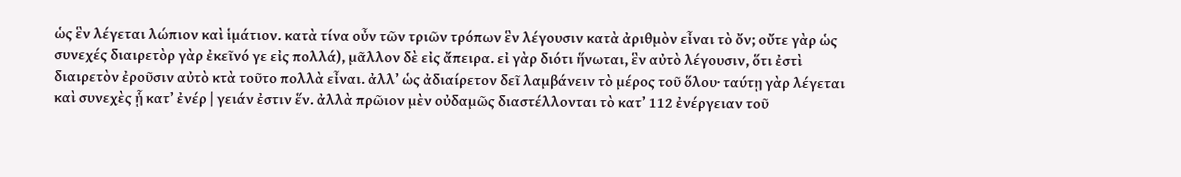ὡς ἓν λέγεται λώπιον καὶ ἱμάτιον. κατὰ τίνα οὖν τῶν τριῶν τρόπων ἓν λέγουσιν κατὰ ἀριθμὸν εἶναι τὸ ὄν; οὔτε γὰρ ὡς συνεχές διαιρετὸρ γὰρ ἐκεῖνό γε εἰς πολλά), μᾶλλον δὲ εἰς ἄπειρα. εἰ γὰρ διότι ἥνωται, ἓν αὐτὸ λέγουσιν, ὅτι ἐστὶ διαιρετὸν ἐροῦσιν αὐτὸ κτὰ τοῦτο πολλὰ εἶναι. ἀλλ’ ὡς ἀδιαίρετον δεῖ λαμβάνειν τὸ μέρος τοῦ ὅλου· ταύτῃ γὰρ λέγεται καὶ συνεχὲς ᾗ κατ’ ἐνέρ | γειάν ἐστιν ἕν. ἀλλὰ πρῶιον μὲν οὐδαμῶς διαστέλλονται τὸ κατ’ 112 ἐνέργειαν τοῦ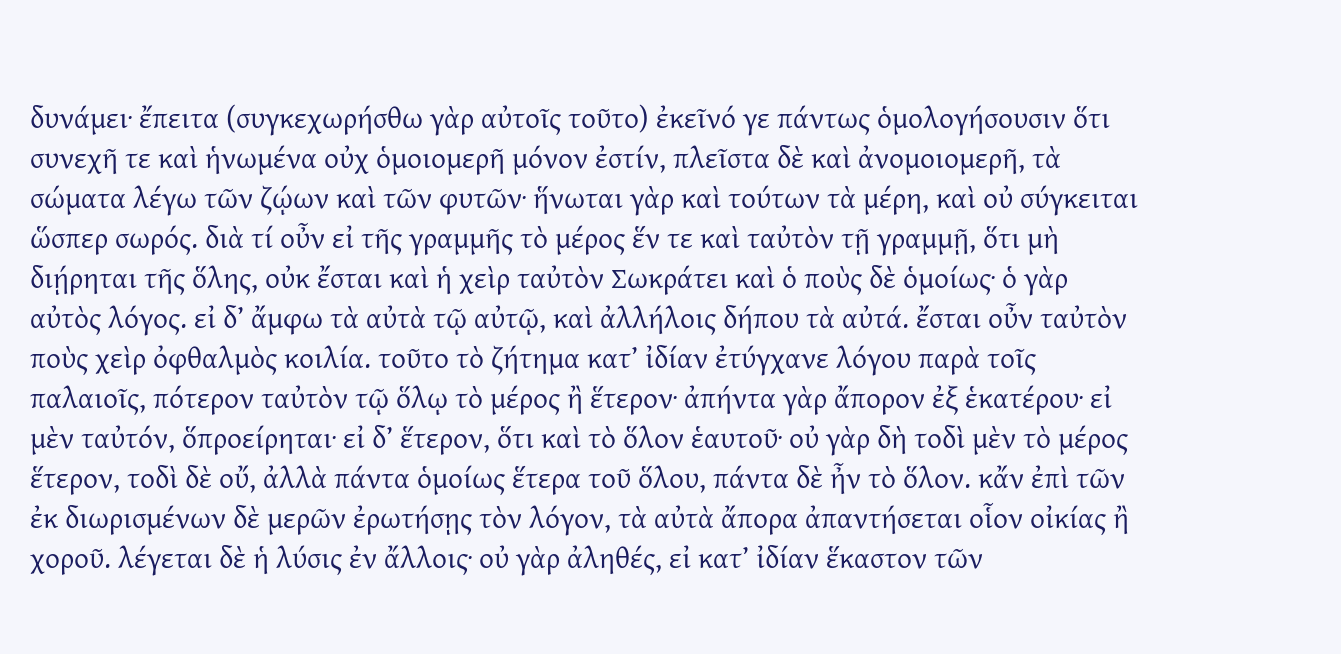δυνάμει· ἔπειτα (συγκεχωρήσθω γὰρ αὐτοῖς τοῦτο) ἐκεῖνό γε πάντως ὁμολογήσουσιν ὅτι συνεχῆ τε καὶ ἡνωμένα οὐχ ὁμοιομερῆ μόνον ἐστίν, πλεῖστα δὲ καὶ ἀνομοιομερῆ, τὰ σώματα λέγω τῶν ζῴων καὶ τῶν φυτῶν· ἥνωται γὰρ καὶ τούτων τὰ μέρη, καὶ οὐ σύγκειται ὥσπερ σωρός. διὰ τί οὖν εἰ τῆς γραμμῆς τὸ μέρος ἕν τε καὶ ταὐτὸν τῇ γραμμῇ, ὅτι μὴ διῄρηται τῆς ὅλης, οὐκ ἔσται καὶ ἡ χεὶρ ταὐτὸν Σωκράτει καὶ ὁ ποὺς δὲ ὁμοίως· ὁ γὰρ αὐτὸς λόγος. εἰ δ’ ἄμφω τὰ αὐτὰ τῷ αὐτῷ, καὶ ἀλλήλοις δήπου τὰ αὐτά. ἔσται οὖν ταὐτὸν ποὺς χεὶρ ὀφθαλμὸς κοιλία. τοῦτο τὸ ζήτημα κατ’ ἰδίαν ἐτύγχανε λόγου παρὰ τοῖς παλαιοῖς, πότερον ταὐτὸν τῷ ὅλῳ τὸ μέρος ἢ ἕτερον· ἀπήντα γὰρ ἄπορον ἐξ ἑκατέρου· εἰ μὲν ταὐτόν, ὅπροείρηται· εἰ δ’ ἕτερον, ὅτι καὶ τὸ ὅλον ἑαυτοῦ· οὐ γὰρ δὴ τοδὶ μὲν τὸ μέρος ἕτερον, τοδὶ δὲ οὔ, ἀλλὰ πάντα ὁμοίως ἕτερα τοῦ ὅλου, πάντα δὲ ἦν τὸ ὅλον. κἄν ἐπὶ τῶν ἐκ διωρισμένων δὲ μερῶν ἐρωτήσῃς τὸν λόγον, τὰ αὐτὰ ἄπορα ἀπαντήσεται οἷον οἰκίας ἢ χοροῦ. λέγεται δὲ ἡ λύσις ἐν ἄλλοις· οὐ γὰρ ἀληθές, εἰ κατ’ ἰδίαν ἕκαστον τῶν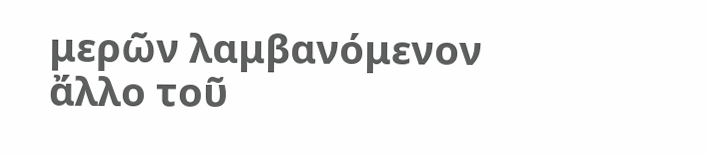μερῶν λαμβανόμενον ἄλλο τοῦ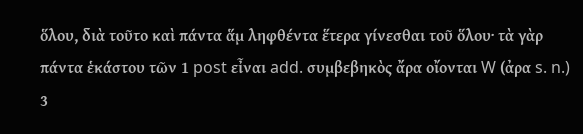ὅλου, διὰ τοῦτο καὶ πάντα ἅμ ληφθέντα ἕτερα γίνεσθαι τοῦ ὅλου· τὰ γὰρ πάντα ἑκάστου τῶν 1 post εἶναι add. συμβεβηκὸς ἄρα οἴονται W (ἀρα s. n.) 3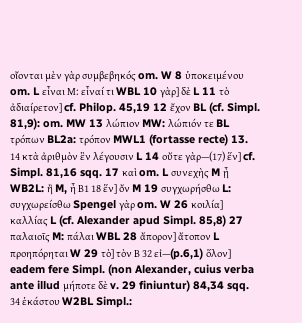οἴονται μὲν γὰρ συμβεβηκός om. W 8 ὑποκειμένου om. L εἶναι Μ: εἶναί τι WBL 10 γὰρ] δὲ L 11 τὸ ἀδιαίρετον] cf. Philop. 45,19 12 ἔχον BL (cf. Simpl. 81,9): om. MW 13 λώπιον MW: λώπιόν τε BL τρόπων BL2a: τρόπον MWL1 (fortasse recte) 13. 14 κτὰ ἀριθμὸν ἓν λέγουσιν L 14 οὔτε γὰρ—(17) ἕν] cf. Simpl. 81,16 sqq. 17 καὶ om. L συνεχὴς M ᾖ WB2L: ἢ M, ἦ Β1 18 ἕν] ὄν M 19 συγχωρήσθω L: συγχωρείσθω Spengel γὰρ om. W 26 κοιλία] καλλίας L (cf. Alexander apud Simpl. 85,8) 27 παλαιοῖς M: πάλαι WBL 28 ἄπορον] ἄτοπον L προηπόρηται W 29 τὸ] τὸν Β 32 εἰ—(p.6,1) ὅλον] eadem fere Simpl. (non Alexander, cuius verba ante illud μήποτε δὲ v. 29 finiuntur) 84,34 sqq. 34 ἑκάστου W2BL Simpl.: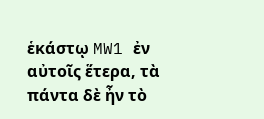ἑκάστῳ MW1 ἐν αὐτοῖς ἕτερα, τὰ πάντα δὲ ἦν τὸ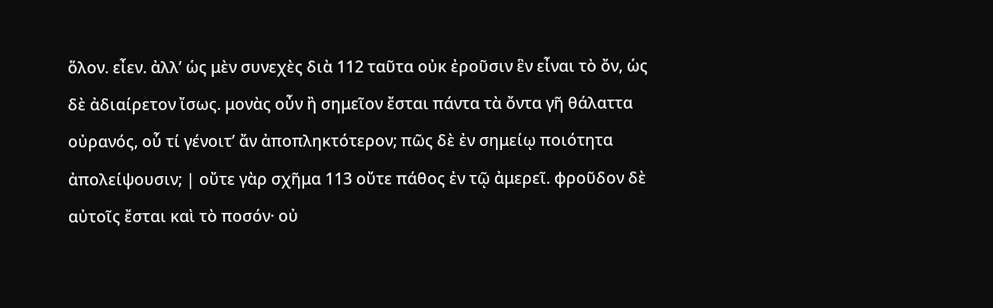ὅλον. εἶεν. ἀλλ’ ὡς μὲν συνεχὲς διὰ 112 ταῦτα οὐκ ἐροῦσιν ἓν εἶναι τὸ ὄν, ὡς δὲ ἀδιαίρετον ἴσως. μονὰς οὖν ἢ σημεῖον ἔσται πάντα τὰ ὄντα γῆ θάλαττα οὐρανός, οὗ τί γένοιτ’ ἄν ἀποπληκτότερον; πῶς δὲ ἐν σημείῳ ποιότητα ἀπολείψουσιν; | οὔτε γὰρ σχῆμα 113 οὔτε πάθος ἐν τῷ ἀμερεῖ. φροῦδον δὲ αὐτοῖς ἔσται καὶ τὸ ποσόν· οὐ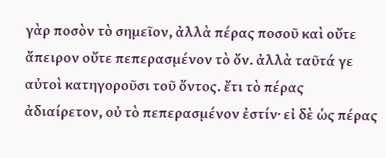γὰρ ποσὸν τὸ σημεῖον, ἀλλὰ πέρας ποσοῦ καὶ οὔτε ἄπειρον οὔτε πεπερασμένον τὸ ὄν. ἀλλὰ ταῦτά γε αὐτοὶ κατηγοροῦσι τοῦ ὄντος. ἔτι τὸ πέρας ἀδιαίρετον, οὐ τὸ πεπερασμένον ἐστίν· εἰ δὲ ὡς πέρας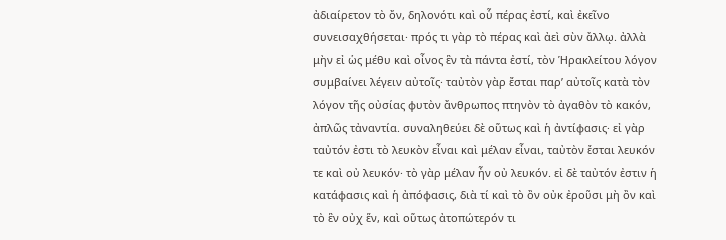ἀδιαίρετον τὸ ὄν, δηλονότι καὶ οὗ πέρας ἐστί, καὶ ἐκεῖνο συνεισαχθήσεται· πρός τι γὰρ τὸ πέρας καὶ ἀεὶ σὺν ἄλλῳ. ἀλλὰ μὴν εἰ ὡς μέθυ καὶ οἶνος ἓν τὰ πάντα ἐστί, τὸν Ἡρακλείτου λόγον συμβαίνει λέγειν αὐτοῖς· ταὐτὸν γὰρ ἔσται παρ’ αὐτοῖς κατὰ τὸν λόγον τῆς οὐσίας φυτὸν ἄνθρωπος πτηνὸν τὸ ἀγαθὸν τὸ κακόν, ἀπλῶς τἀναντία. συναληθεύει δὲ οὕτως καὶ ἡ ἀντίφασις· εἰ γὰρ ταὐτόν ἐστι τὸ λευκὸν εἶναι καὶ μέλαν εἶναι, ταὐτὸν ἔσται λευκόν τε καὶ οὐ λευκόν· τὸ γὰρ μέλαν ἦν οὐ λευκόν. εἰ δὲ ταὐτόν ἐστιν ἡ κατάφασις καὶ ἡ ἀπόφασις, διὰ τί καὶ τὸ ὂν οὐκ ἐροῦσι μὴ ὂν καὶ τὸ ἓν οὐχ ἕν, καὶ οὕτως ἀτοπώτερόν τι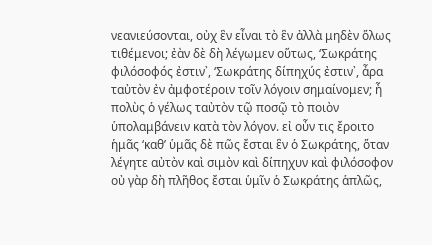νεανιεύσονται, οὐχ ἓν εἶναι τὸ ἓν ἀλλὰ μηδὲν ὅλως τιθέμενοι; ἐὰν δὲ δὴ λέγωμεν οὕτως, ‘Σωκράτης φιλόσοφός ἐστιν᾿, ‘Σωκράτης δίπηχύς ἐστιν᾿, ἆρα ταὐτὸν ἐν ἀμφοτέροιν τοῖν λόγοιν σημαίνομεν; ἦ πολὺς ὁ γέλως ταὐτὸν τῷ ποσῷ τὸ ποιὸν ὑπολαμβάνειν κατὰ τὸν λόγον. εἰ οὖν τις ἔροιτο ἡμᾶς ‘καθ’ ὑμᾶς δὲ πῶς ἔσται ἓν ὁ Σωκράτης, ὅταν λέγητε αὐτὸν καὶ σιμὸν καὶ δίπηχυν καὶ φιλόσοφον οὐ γὰρ δὴ πλῆθος ἔσται ὑμῖν ὁ Σωκράτης ἁπλῶς,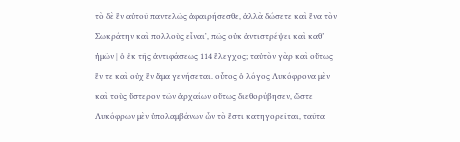τὸ δὲ ἓν αὐτοῦ παντελῶς ἀφαιρήσεσθε, ἀλλὰ δώσετε καὶ ἕνα τὸν Σωκράτην καὶ πολλοὺς εἶναι᾿, πῶς οὐκ ἀντιστρέψει καὶ καθ’ ἡμῶν | ὁ ἐκ τῆς ἀντιφάσεως 114 ἔλεγχος; ταὐτὸν γὰρ καὶ οὕτως ἕν τε καὶ οὐχ ἓν ἅμα γενήσεται. οὗτος ὁ λόγος Λυκόφρονα μὲν καὶ τοὺς ὕστερον τῶν ἀρχαίων οὕτως διεθορύβησεν, ὥστε Λυκόφρων μὲν ὑπολαμβάνων ὧν τὸ ἔστι κατηγορεῖται, ταῦτα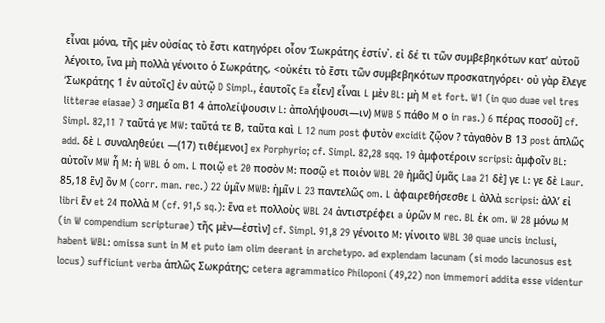εἶναι μόνα, τῆς μὲν οὐσίας τὸ ἔστι κατηγόρει οἷον ‘Σωκράτης ἐστίν᾿. εἰ δέ τι τῶν συμβεβηκότων κατ’ αὐτοῦ λέγοιτο, ἵνα μὴ πολλὰ γένοιτο ὁ Σωκράτης, <οὐκέτι τὸ ἔστι τῶν συμβεβηκότων προσκατηγόρει· οὐ γὰρ ἔλεγε ‘Σωκράτης 1 ἐν αὐτοῖς] ἐν αὐτῷ D Simpl., ἑαυτοῖς Ea εἶεν] εἶναι L μὲν BL: μὴ M et fort. W1 (in quo duae vel tres litterae eiasae) 3 σημεῖα Β1 4 ἀπολείψουσιν L: ἀπολήψουσι—ιν) MWB 5 πάθο M ο in ras.) 6 πέρας ποσοῦ] cf. Simpl. 82,11 7 ταῦτά γε MW: ταῦτά τε Β, ταῦτα καὶ L 12 num post φυτὸν excidit ζῷον ? τἀγαθὸν Β 13 post ἁπλῶς add. δὲ L συναληθεύει —(17) τιθέμενοι] ex Porphyrio; cf. Simpl. 82,28 sqq. 19 ἀμφοτέροιν scripsi: ἀμφοῖν BL: αὐτοῖν MW ἦ M: ἡ WBL ὁ om. L ποιῷ et 20 ποσὸν M: ποσῷ et ποιὸν WBL 20 ἡμᾶς] ὑμᾶς Laa 21 δὲ] γε L: γε δὲ Laur. 85,18 ἓν] ὂν M (corr. man. rec.) 22 ὑμῖν MWB: ἡμῖν L 23 παντελῶς om. L ἀφαιρεθήσεσθε L ἀλλὰ scripsi: ἀλλ’ εἰ libri ἓν et 24 πολλὰ M (cf. 91,5 sq.): ἕνα et πολλοὺς WBL 24 ἀντιστρέφει a ὑρῶν M rec. BL ἐκ om. W 28 μόνω M (in W compendium scripturae) τῆς μὲν—ἐστὶν] cf. Simpl. 91,8 29 γένοιτο M: γίνοιτο WBL 30 quae uncis inclusi, habent WBL: omissa sunt in M et puto iam olim deerant in archetypo. ad explendam lacunam (si modo lacunosus est locus) sufficiunt verba ἁπλῶς Σωκράτης; cetera agrammatico Philoponi (49,22) non immemori addita esse videntur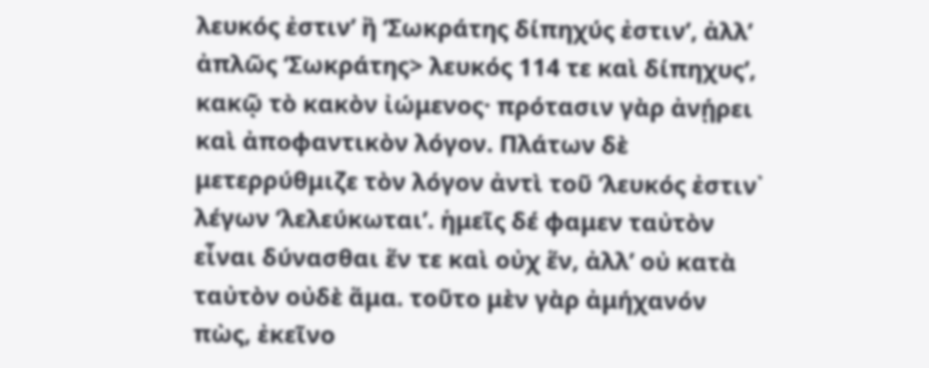λευκός ἐστιν’ ἢ ‘Σωκράτης δίπηχύς ἐστιν’, ἀλλ’ ἀπλῶς ‘Σωκράτης> λευκός 114 τε καὶ δίπηχυς’, κακῷ τὸ κακὸν ἰώμενος· πρότασιν γὰρ ἀνῄρει καὶ ἀποφαντικὸν λόγον. Πλάτων δὲ μετερρύθμιζε τὸν λόγον ἀντὶ τοῦ ‘λευκός ἐστιν᾿ λέγων ‘λελεύκωται’. ἡμεῖς δέ φαμεν ταὐτὸν εἶναι δύνασθαι ἕν τε καὶ οὐχ ἕν, ἀλλ’ οὐ κατὰ ταὐτὸν οὐδὲ ἅμα. τοῦτο μὲν γὰρ ἀμήχανόν πὼς, ἐκεῖνο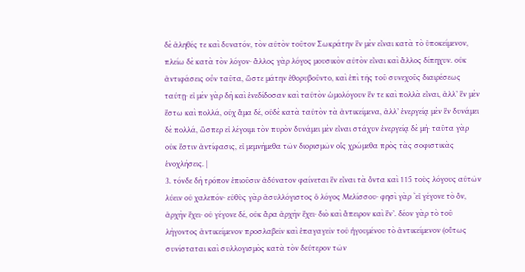δὲ ἀληθές τε καὶ δυνατόν, τὸν αὐτὸν τοῦτον Σωκράτην ἓν μὲν εἶναι κατὰ τὸ ὑποκείμενον, πλείω δὲ κατὰ τὸν λόγον· ἄλλος γὰρ λόγος μουσικὸν αὐτὸν εἶναι καὶ ἄλλος δίπηχυν. οὐκ ἀντιφάσεις οὖν ταῦτα, ὥστε μάτην ἐθορυβοῦντο, καὶ ἐπὶ τῆς τοῦ συνεχοῦς διαιρέσεως ταύτῃ· εἰ μὲν γὰρ δὴ καὶ ἐνεδίδοσαν καὶ ταὐτὸν ὡμολόγουν ἕν τε καὶ πολλὰ εἶναι, ἀλλ’ ἓν μὲν ἔστω καὶ πολλά, οὐχ ἅμα δέ, οὐδὲ κατὰ ταὐτὸν τὰ ἀντικείμενα, ἀλλ’ ἐνεργείᾳ μὲν ἓν δυνάμει δὲ πολλά, ὥσπερ εἰ λέγοιμι τὸν πυρὸν δυνάμει μὲν εἶναι στάχυν ἐνεργείᾳ δὲ μή· ταῦτα γὰρ οὐκ ἔστιν ἀντίφασις, εἰ μεμνήμεθα τῶν διορισμῶν οἷς χρώμεθα πρὸς τὰς σοφιστικὰς ἐνοχλήσεις. |
3. τόνδε δὴ τρόπον ἐπιοῦσιν ἀδύνατον φαίνεται ἓν εἶναι τὰ ὄντα καὶ 115 τοὺς λόγους αὐτῶν λύειν οὐ χαλεπόν· εὐθὺς γὰρ ἀσυλλόγιστος ὁ λόγος Μελίσσου· φησὶ γὰρ ‘εἰ γέγονε τὸ ὄν, ἀρχὴν ἔχει· οὐ γέγονε δέ, οὐκ ἄρα ἀρχὴν ἔχει· διὸ καὶ ἄπειρον καὶ ἕν’. δέον γὰρ τὸ τοῦ λήγοντος ἀντικείμενον προσλαβεῖν καὶ ἐπαγαγεῖν τοὐ ἡγουμένου τὸ ἀντικείμενον (οὕτως συνίσταται καὶ συλλογισμὸς κατὰ τὸν δεύτερον τῶν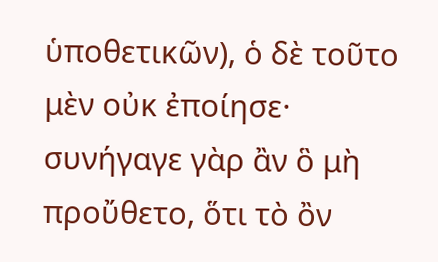ὑποθετικῶν), ὁ δὲ τοῦτο μὲν οὐκ ἐποίησε· συνήγαγε γὰρ ἂν ὃ μὴ προὔθετο, ὅτι τὸ ὂν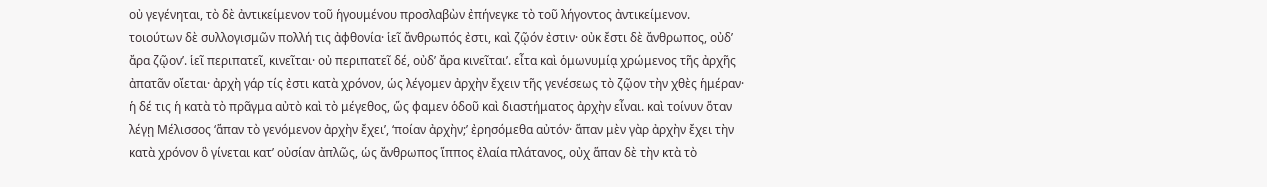οὐ γεγένηται, τὸ δὲ ἀντικείμενον τοῦ ἡγουμένου προσλαβὼν ἐπήνεγκε τὸ τοῦ λήγοντος ἀντικείμενον. τοιούτων δὲ συλλογισμῶν πολλή τις ἀφθονία· ἱεῖ ἄνθρωπός ἐστι, καὶ ζῷόν ἐστιν· οὐκ ἔστι δὲ ἄνθρωπος, οὐδ’ ἄρα ζῷον’. ἱεῖ περιπατεῖ, κινεῖται· οὐ περιπατεῖ δέ, οὐδ’ ἄρα κινεῖται’. εἶτα καὶ ὁμωνυμίᾳ χρώμενος τῆς ἀρχῆς ἀπατᾶν οἴεται· ἀρχὴ γάρ τίς ἐστι κατὰ χρόνον, ὡς λέγομεν ἀρχὴν ἔχειν τῆς γενέσεως τὸ ζῷον τὴν χθὲς ἡμέραν· ἡ δέ τις ἡ κατὰ τὸ πρᾶγμα αὐτὸ καὶ τὸ μέγεθος, ὥς φαμεν ὁδοῦ καὶ διαστήματος ἀρχὴν εἶναι. καὶ τοίνυν ὅταν λέγῃ Μέλισσος ‘ἅπαν τὸ γενόμενον ἀρχὴν ἔχει’, ‘ποίαν ἀρχὴν;’ ἐρησόμεθα αὐτόν· ἅπαν μὲν γὰρ ἀρχὴν ἔχει τὴν κατὰ χρόνον ὃ γίνεται κατ’ οὐσίαν ἀπλῶς, ὡς ἄνθρωπος ἵππος ἐλαία πλάτανος, οὐχ ἅπαν δὲ τὴν κτὰ τὸ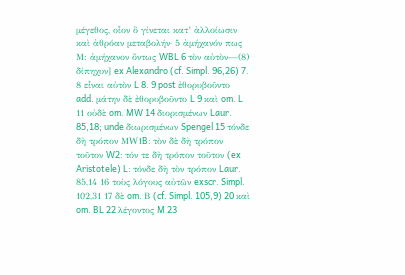μέγεθος, οἷον ὃ γίνεται κατ’ ἀλλοίωσιν καὶ ἀθρόαν μεταβολήν· 5 ἀμήχανόν πως Μ: ἀμήχανον ὄντως WBL 6 τὸν αὐτὸν—(8) δίπηχυν] ex Alexandro (cf. Simpl. 96,26) 7. 8 εἶναι αὐτὸν L 8. 9 post ἐθορυβοῦντο add. μάτην δὲ ἐθορυβοῦντο L 9 καὶ om. L 11 οὐδὲ om. MW 14 διορισμένων Laur. 85,18; unde διωρισμένων Spengel 15 τόνδε δὴ τρόπον ΜW1B: τὸν δὲ δὴ τρόπον τοῦτον W2: τόν τε δὴ τρόπον τοῦτον (ex Aristotele) L: τόνδε δὴ τὸν τρόπον Laur. 85,14 16 τοὺς λόγους αὐτῶν exscr. Simpl. 102,31 17 δὲ om. Β (cf. Simpl. 105,9) 20 καὶ om. BL 22 λέγοντος M 23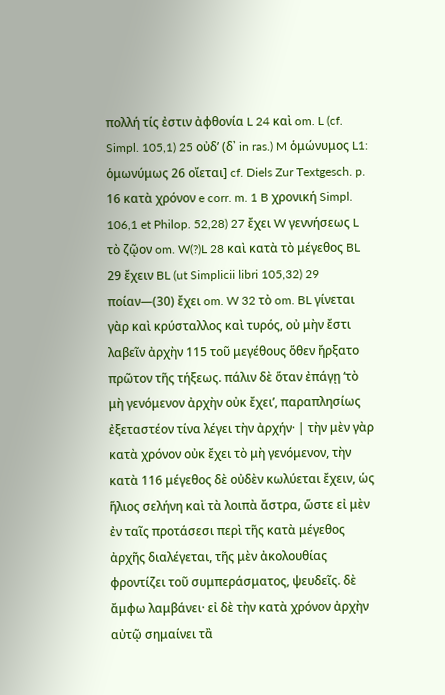πολλή τίς ἐστιν ἀφθονία L 24 καὶ om. L (cf. Simpl. 105,1) 25 οὐδ’ (δ᾿ in ras.) M ὁμώνυμος L1: ὁμωνύμως 26 οἴεται] cf. Diels Zur Textgesch. p. 16 κατὰ χρόνον e corr. m. 1 B χρονική Simpl. 106,1 et Philop. 52,28) 27 ἔχει W γεννήσεως L τὸ ζῷον om. W(?)L 28 καὶ κατὰ τὸ μέγεθος BL 29 ἔχειν BL (ut Simplicii libri 105,32) 29 ποίαν—(30) ἔχει om. W 32 τὸ om. BL γίνεται γὰρ καὶ κρύσταλλος καὶ τυρός, οὐ μὴν ἔστι λαβεῖν ἀρχὴν 115 τοῦ μεγέθους ὅθεν ἤρξατο πρῶτον τῆς τήξεως. πάλιν δὲ ὅταν ἐπάγῃ ‘τὸ μὴ γενόμενον ἀρχὴν οὐκ ἔχει’, παραπλησίως ἐξεταστέον τίνα λέγει τὴν ἀρχήν· | τὴν μὲν γὰρ κατὰ χρόνον οὐκ ἔχει τὸ μὴ γενόμενον, τὴν κατὰ 116 μέγεθος δὲ οὐδὲν κωλύεται ἔχειν, ὡς ἥλιος σελήνη καὶ τὰ λοιπὰ ἄστρα, ὥστε εἰ μὲν ἐν ταῖς προτάσεσι περὶ τῆς κατὰ μέγεθος ἀρχῆς διαλέγεται, τῆς μὲν ἀκολουθίας φροντίζει τοῦ συμπεράσματος, ψευδεῖς. δὲ ἄμφω λαμβάνει· εἰ δὲ τὴν κατὰ χρόνον ἀρχὴν αὐτῷ σημαίνει τἂ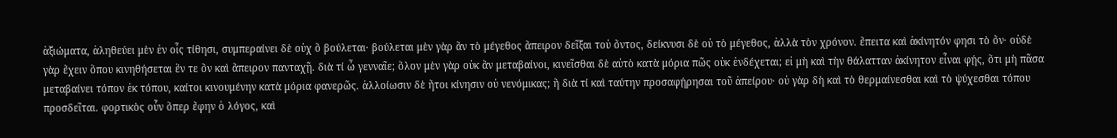ἀξιώματα, ἀληθεύει μὲν ἐν οἷς τίθησι, συμπεραίνει δὲ οὐχ ὃ βούλεται· βούλεται μὲν γὰρ ἂν τὸ μέγεθος ἄπειρον δεῖξαι τοὐ ὄντος, δείκνυσι δὲ οὐ τὸ μέγεθος, ἀλλὰ τὸν χρόνον. ἔπειτα καὶ ἀκίνητόν φησι τὸ ὄν· οὐδὲ γὰρ ἔχειν ὅπου κινηθήσεται ἕν τε ὂν καὶ ἄπειρον πανταχῇ. διὰ τί ὦ γενναῖε; ὅλον μὲν γὰρ οὐκ ἂν μεταβαίνοι, κινεῖσθαι δὲ αὐτὸ κατὰ μόρια πῶς οὐκ ἐνδέχεται; εἰ μὴ καὶ τὴν θάλατταν ἀκίνητον εἶναι φῄς, ὅτι μὴ πᾶσα μεταβαίνει τόπον ἐκ τόπου, καίτοι κινουμένην κατὰ μόρια φανερῶς. ἀλλοίωσιν δὲ ἤτοι κίνησιν οὐ νενόμικας; ἢ διὰ τί καὶ ταύτην προσαφῄρησαι τοῦ ἀπείρου· οὐ γὰρ δὴ καὶ τὸ θερμαίνεσθαι καὶ τὸ ψύχεσθαι τόπου προσδεῖται. φορτικὸς οὖν ὅπερ ἔφην ὁ λόγος, καὶ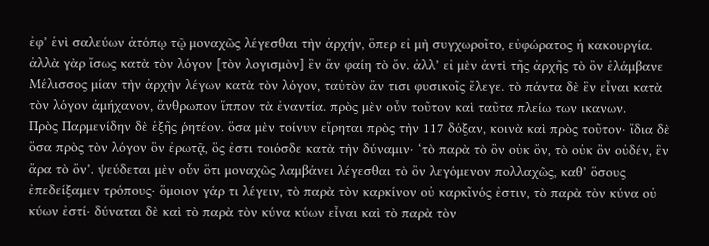ἐφ’ ἑνὶ σαλεύων ἀτόπῳ τῷ μοναχῶς λέγεσθαι τὴν ἀρχήν, ὅπερ εἰ μὴ συγχωροῖτο, εὐφώρατος ἡ κακουργία. ἀλλὰ γὰρ ἴσως κατὰ τὸν λόγον [τὸν λογισμὸν] ἓν ἄν φαίη τὸ ὄν. ἀλλ’ εἰ μὲν ἀντὶ τῆς ἀρχῆς τὸ ὂν ἐλάμβανε Μέλισσος μίαν τὴν ἀρχὴν λέγων κατὰ τὸν λόγον, ταὐτὸν ἄν τισι φυσικοῖς ἔλεγε. τὸ πάντα δὲ ἓν εἶναι κατὰ τὸν λόγον ἀμήχανον, ἄνθρωπον ἵππον τὰ ἐναντία. πρὸς μὲν οὖν τοῦτον καὶ ταῦτα πλείω των ικανων.
Πρὸς Παρμενίδην δὲ ἑξῆς ῥητέον. ὅσα μὲν τοίνυν εἴρηται πρὸς τὴν 117 δόξαν, κοινὰ καὶ πρὸς τοῦτον· ἴδια δὲ ὅσα πρὸς τὸν λόγον ὃν ἐρωτᾷ, ὅς ἐστι τοιόσδε κατὰ τὴν δύναμιν· ‘τὸ παρὰ τὸ ὂν οὐκ ὄν, τὸ οὐκ ὂν οὐδέν, ἓν ἄρα τὸ ὄν’. ψεύδεται μὲν οὗν ὅτι μοναχῶς λαμβάνει λέγεσθαι τὸ ὂν λεγόμενον πολλαχῶς, καθ’ ὅσους ἐπεδείξαμεν τρόπους· ὅμοιον γάρ τι λέγειν, τὸ παρὰ τὸν καρκίνον οὐ καρκῖνός ἐστιν, τὸ παρὰ τὸν κύνα οὐ κύων ἐστί· δύναται δὲ καὶ τὸ παρὰ τὸν κύνα κύων εἶναι καὶ τὸ παρὰ τὸν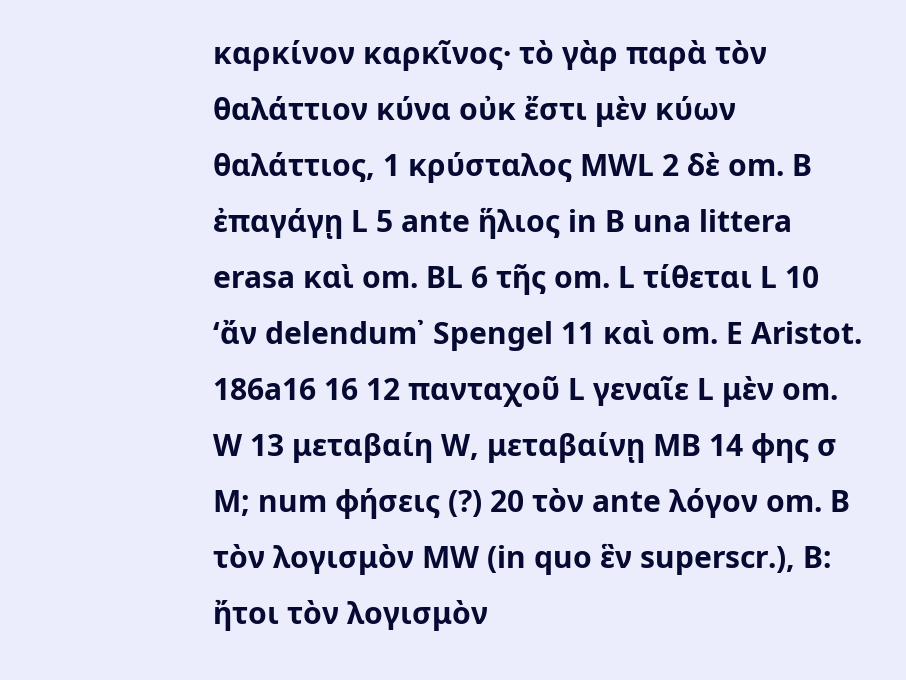καρκίνον καρκῖνος· τὸ γὰρ παρὰ τὸν θαλάττιον κύνα οὐκ ἔστι μὲν κύων θαλάττιος, 1 κρύσταλος MWL 2 δὲ om. Β ἐπαγάγῃ L 5 ante ἥλιος in Β una littera erasa καὶ om. BL 6 τῆς om. L τίθεται L 10 ‘ἄν delendum᾿ Spengel 11 καὶ om. Ε Aristot. 186a16 16 12 πανταχοῦ L γεναῖε L μὲν om. W 13 μεταβαίη W, μεταβαίνῃ MB 14 φης σ M; num φήσεις (?) 20 τὸν ante λόγον om. Β τὸν λογισμὸν MW (in quo ἓν superscr.), Β: ἤτοι τὸν λογισμὸν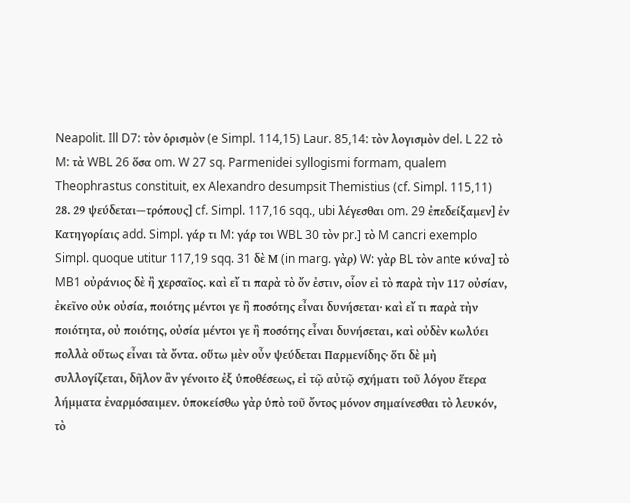Neapolit. Ill D7: τὸν ὁρισμὸν (e Simpl. 114,15) Laur. 85,14: τὸν λογισμὸν del. L 22 τὸ M: τὰ WBL 26 ὅσα om. W 27 sq. Parmenidei syllogismi formam, qualem Theophrastus constituit, ex Alexandro desumpsit Themistius (cf. Simpl. 115,11) 28. 29 ψεύδεται—τρόπους] cf. Simpl. 117,16 sqq., ubi λέγεσθαι om. 29 ἐπεδείξαμεν] ἐν Κατηγορίαις add. Simpl. γάρ τι M: γάρ τοι WBL 30 τὸν pr.] τὸ M cancri exemplo Simpl. quoque utitur 117,19 sqq. 31 δὲ Μ (in marg. γὰρ) W: γὰρ BL τὸν ante κύνα] τὸ MB1 οὐράνιος δὲ ἢ χερσαῖος. καὶ εἴ τι παρὰ τὸ ὄν ἐστιν, οἷον εἰ τὸ παρὰ τὴν 117 οὐσίαν, ἐκεῖνο οὐκ οὐσία, ποιότης μέντοι γε ἢ ποσότης εἶναι δυνήσεται· καὶ εἴ τι παρὰ τὴν ποιότητα, οὐ ποιότης, οὐσία μέντοι γε ἢ ποσότης εἶναι δυνήσεται, καὶ οὐδὲν κωλύει πολλὰ οὕτως εἶναι τὰ ὄντα. οὕτω μὲν οὖν ψεύδεται Παρμενίδης· ὅτι δὲ μὴ συλλογίζεται, δῆλον ἂν γένοιτο ἐξ ὑποθέσεως, εἰ τῷ αὐτῷ σχήματι τοῦ λόγου ἕτερα λήμματα ἐναρμόσαιμεν. ὑποκείσθω γὰρ ὑπὸ τοῦ ὄντος μόνον σημαίνεσθαι τὸ λευκόν, τὸ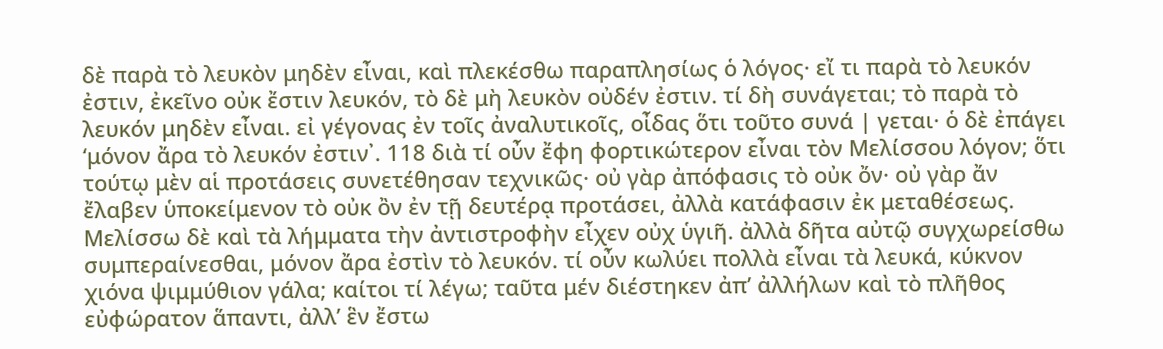δὲ παρὰ τὸ λευκὸν μηδὲν εἶναι, καὶ πλεκέσθω παραπλησίως ὁ λόγος· εἴ τι παρὰ τὸ λευκόν ἐστιν, ἐκεῖνο οὐκ ἔστιν λευκόν, τὸ δὲ μὴ λευκὸν οὐδέν ἐστιν. τί δὴ συνάγεται; τὸ παρὰ τὸ λευκόν μηδὲν εἶναι. εἰ γέγονας ἐν τοῖς ἀναλυτικοῖς, οἶδας ὅτι τοῦτο συνά | γεται· ὁ δὲ ἐπάγει ‘μόνον ἄρα τὸ λευκόν ἐστιν᾿. 118 διὰ τί οὖν ἔφη φορτικώτερον εἶναι τὸν Μελίσσου λόγον; ὅτι τούτῳ μὲν αἱ προτάσεις συνετέθησαν τεχνικῶς· οὐ γὰρ ἀπόφασις τὸ οὐκ ὄν· οὐ γὰρ ἄν ἔλαβεν ὑποκείμενον τὸ οὐκ ὂν ἐν τῇ δευτέρᾳ προτάσει, ἀλλὰ κατάφασιν ἐκ μεταθέσεως. Μελίσσω δὲ καὶ τὰ λήμματα τὴν ἀντιστροφὴν εἶχεν οὐχ ὑγιῆ. ἀλλὰ δῆτα αὐτῷ συγχωρείσθω συμπεραίνεσθαι, μόνον ἄρα ἐστὶν τὸ λευκόν. τί οὖν κωλύει πολλὰ εἶναι τὰ λευκά, κύκνον χιόνα ψιμμύθιον γάλα; καίτοι τί λέγω; ταῦτα μέν διέστηκεν ἀπ’ ἀλλήλων καὶ τὸ πλῆθος εὐφώρατον ἅπαντι, ἀλλ’ ἓν ἔστω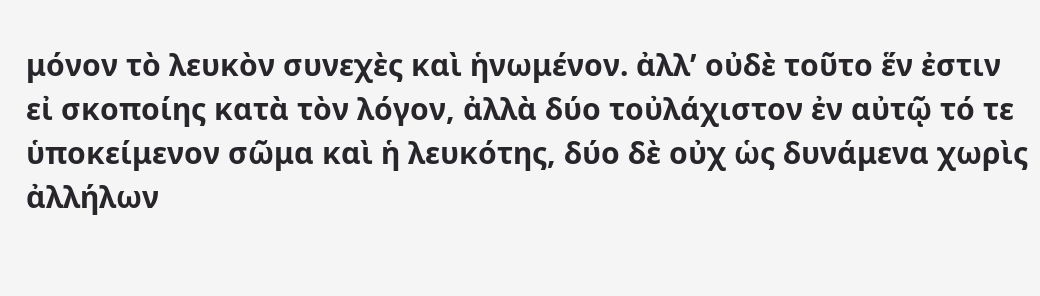μόνον τὸ λευκὸν συνεχὲς καὶ ἡνωμένον. ἀλλ’ οὐδὲ τοῦτο ἕν ἐστιν εἰ σκοποίης κατὰ τὸν λόγον, ἀλλὰ δύο τοὐλάχιστον ἐν αὐτῷ τό τε ὑποκείμενον σῶμα καὶ ἡ λευκότης, δύο δὲ οὐχ ὡς δυνάμενα χωρὶς ἀλλήλων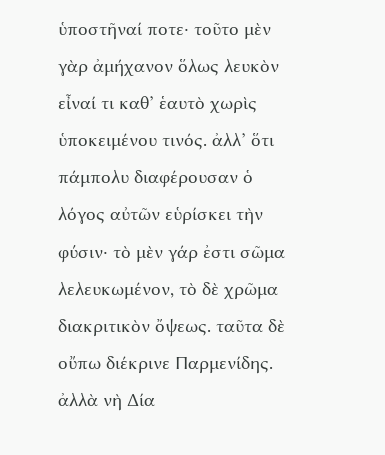ὑποστῆναί ποτε· τοῦτο μὲν γὰρ ἀμήχανον ὅλως λευκὸν εἶναί τι καθ’ ἑαυτὸ χωρὶς ὑποκειμένου τινός. ἀλλ’ ὅτι πάμπολυ διαφέρουσαν ὁ λόγος αὐτῶν εὑρίσκει τὴν φύσιν· τὸ μὲν γάρ ἐστι σῶμα λελευκωμένον, τὸ δὲ χρῶμα διακριτικὸν ὄψεως. ταῦτα δὲ οὔπω διέκρινε Παρμενίδης. ἀλλὰ νὴ Δία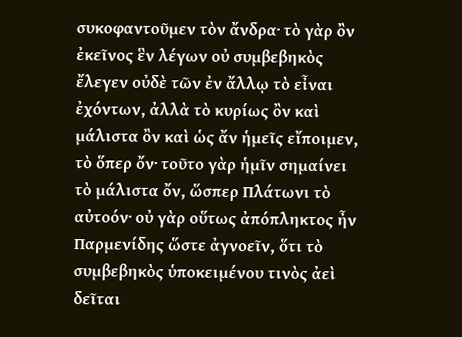συκοφαντοῦμεν τὸν ἄνδρα· τὸ γὰρ ὂν ἐκεῖνος ἓν λέγων οὐ συμβεβηκὸς ἔλεγεν οὐδὲ τῶν ἐν ἄλλῳ τὸ εἶναι ἐχόντων, ἀλλὰ τὸ κυρίως ὂν καὶ μάλιστα ὂν καὶ ὡς ἄν ἡμεῖς εἴποιμεν, τὸ ὅπερ ὄν· τοῦτο γὰρ ἡμῖν σημαίνει τὸ μάλιστα ὄν, ὥσπερ Πλάτωνι τὸ αὐτοόν· οὐ γὰρ οὕτως ἀπόπληκτος ἦν Παρμενίδης ὥστε ἀγνοεῖν, ὅτι τὸ συμβεβηκὸς ὑποκειμένου τινὸς ἀεὶ δεῖται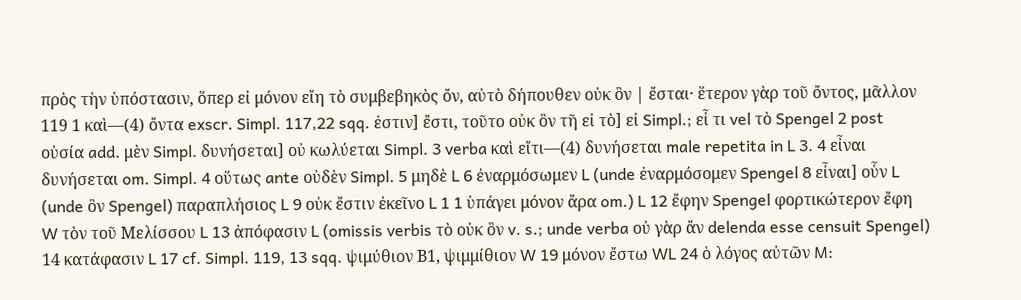πρὸς τὴν ὑπόστασιν, ὅπερ εἰ μόνον εἴη τὸ συμβεβηκὸς ὄν, αὐτὸ δήπουθεν οὐκ ὃν | ἔσται· ἕτερον γὰρ τοῦ ὄντος, μᾶλλον 119 1 καὶ—(4) ὄντα exscr. Simpl. 117,22 sqq. ἐστιν] ἔστι, τοῦτο οὐκ ὃν τῆ εἰ τὸ] εἰ Simpl.; εἶ τι vel τὸ Spengel 2 post οὐσία add. μὲν Simpl. δυνήσεται] οὐ κωλύεται Simpl. 3 verba καὶ εἴτι—(4) δυνήσεται male repetita in L 3. 4 εἶναι δυνήσεται om. Simpl. 4 οὕτως ante οὐδὲν Simpl. 5 μηδὲ L 6 ἐναρμόσωμεν L (unde ἐναρμόσομεν Spengel 8 εἶναι] οὗν L (unde ὃν Spengel) παραπλήσιος L 9 οὐκ ἔστιν ἐκεῖνο L 1 1 ὑπάγει μόνον ἄρα om.) L 12 ἔφην Spengel φορτικώτερον ἔφη W τὸν τοῦ Μελίσσου L 13 ἀπόφασιν L (omissis verbis τὸ οὐκ ὃν v. s.; unde verba οὐ γὰρ ἄν delenda esse censuit Spengel) 14 κατάφασιν L 17 cf. Simpl. 119, 13 sqq. ψιμύθιον Β1, ψιμμίθιον W 19 μόνον ἔστω WL 24 ὁ λόγος αὐτῶν M: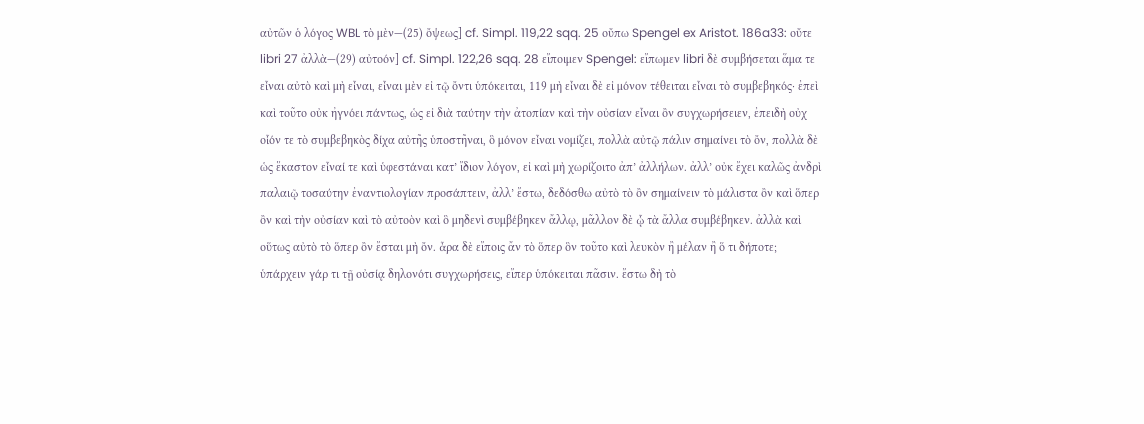αὐτῶν ὁ λόγος WBL τὸ μὲν—(25) ὄψεως] cf. Simpl. 119,22 sqq. 25 οὔπω Spengel ex Aristot. 186a33: οὔτε libri 27 ἀλλὰ—(29) αὐτοόν] cf. Simpl. 122,26 sqq. 28 εἴποιμεν Spengel: εἴπωμεν libri δὲ συμβήσεται ἅμα τε εἶναι αὐτὸ καὶ μὴ εἶναι, εἶναι μὲν εἰ τῷ ὄντι ὑπόκειται, 119 μὴ εἶναι δὲ εἰ μόνον τέθειται εἶναι τὸ συμβεβηκός· ἐπεὶ καὶ τοῦτο οὐκ ἠγνόει πάντως, ὡς εἰ διὰ ταύτην τὴν ἀτοπίαν καὶ τὴν οὐσίαν εἶναι ὂν συγχωρήσειεν, ἐπειδὴ οὐχ οἷόν τε τὸ συμβεβηκὸς δίχα αὐτῆς ὑποστῆναι, ὃ μόνον εἶναι νομίζει, πολλὰ αὐτῷ πάλιν σημαίνει τὸ ὄν, πολλὰ δὲ ὡς ἕκαστον εἶναί τε καὶ ὑφεστάναι κατ’ ἴδιον λόγον, εἰ καὶ μὴ χωρίζοιτο ἀπ’ ἀλλήλων. ἀλλ’ οὐκ ἔχει καλῶς ἀνδρὶ παλαιῷ τοσαύτην ἐναντιολογίαν προσάπτειν, ἀλλ’ ἔστω, δεδόσθω αὐτὸ τὸ ὂν σημαίνειν τὸ μάλιστα ὂν καὶ ὅπερ ὂν καὶ τὴν οὐσίαν καὶ τὸ αὐτοὸν καὶ ὃ μηδενὶ συμβέβηκεν ἄλλῳ, μᾶλλον δὲ ᾧ τὰ ἄλλα συμβέβηκεν. ἀλλὰ καὶ οὕτως αὐτὸ τὸ ὅπερ ὂν ἔσται μὴ ὄν. ἆρα δὲ εἴποις ἄν τὸ ὅπερ ὃν τοῦτο καὶ λευκὸν ἢ μέλαν ἢ ὅ τι δήποτε; ὑπάρχειν γάρ τι τῇ οὐσίᾳ δηλονότι συγχωρήσεις, εἴπερ ὑπόκειται πᾶσιν. ἔστω δὴ τὸ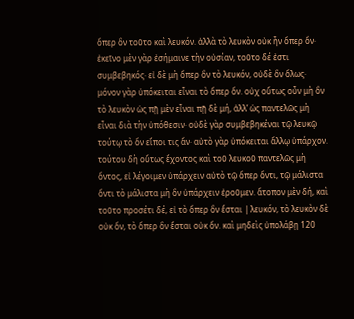ὅπερ ὂν τοῦτο καὶ λευκόν. ἀλλὰ τὸ λευκὸν οὐκ ἦν ὅπερ ὄν· ἐκεῖνο μὲν γὰρ ἐσήμαινε τὴν οὐσίαν, τοῦτο δέ ἐστι συμβεβηκός· εἰ δὲ μὴ ὅπερ ὂν τὸ λευκόν, οὐδὲ ὂν ὅλως· μόνον γὰρ ὑπόκειται εἶναι τὸ ὅπερ ὄν. οὐχ οὕτως οὖν μὴ ὃν τὸ λευκὸν ὡς πῇ μὲν εἶναι πῇ δὲ μή, ἀλλ’ ὡς παντελῶς μὴ εἶναι διὰ τὴν ὑπόθεσιν· οὐδὲ γὰρ συμβεβηκέναι τῷ λευκῷ τούτῳ τὸ ὄν εἴποι τις ἄν· αὐτὸ γὰρ ὑπόκειται ἄλλῳ ὑπάρχον. τούτου δὴ οὕτως ἔχοντος καὶ τοῦ λευκοῦ παντελῶς μὴ ὄντος, εἰ λέγοιμεν ὑπάρχειν αὐτὸ τῷ ὅπερ ὄντι, τῷ μάλιστα ὄντι τὸ μάλιστα μὴ ὂν ὑπάρχειν ἐροῦμεν. ἄτοπον μὲν δή, καὶ τοῦτο προσέτι δέ, εἰ τὸ ὅπερ ὂν ἔσται | λευκόν, τὸ λευκὸν δὲ οὐκ ὄν, τὸ ὅπερ ὂν ἔσται οὐκ ὄν. καὶ μηδεὶς ὑπολάβῃ 120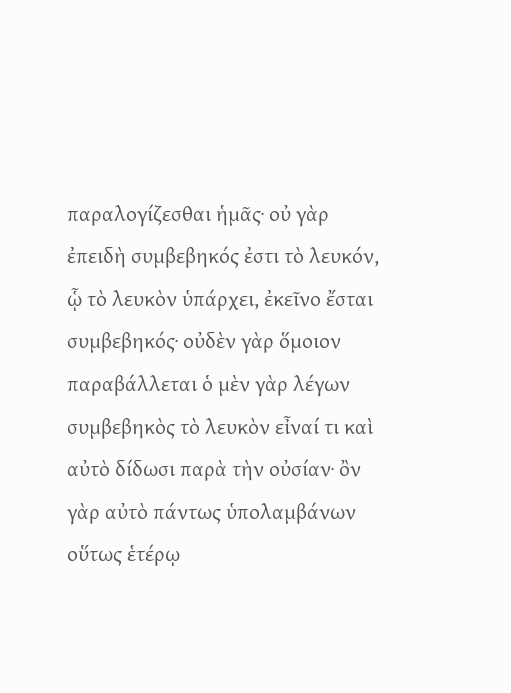παραλογίζεσθαι ἡμᾶς· οὐ γὰρ ἐπειδὴ συμβεβηκός ἐστι τὸ λευκόν, ᾧ τὸ λευκὸν ὑπάρχει, ἐκεῖνο ἔσται συμβεβηκός· οὐδὲν γὰρ ὅμοιον παραβάλλεται ὁ μὲν γὰρ λέγων συμβεβηκὸς τὸ λευκὸν εἶναί τι καὶ αὐτὸ δίδωσι παρὰ τὴν οὐσίαν· ὂν γὰρ αὐτὸ πάντως ὑπολαμβάνων οὕτως ἑτέρῳ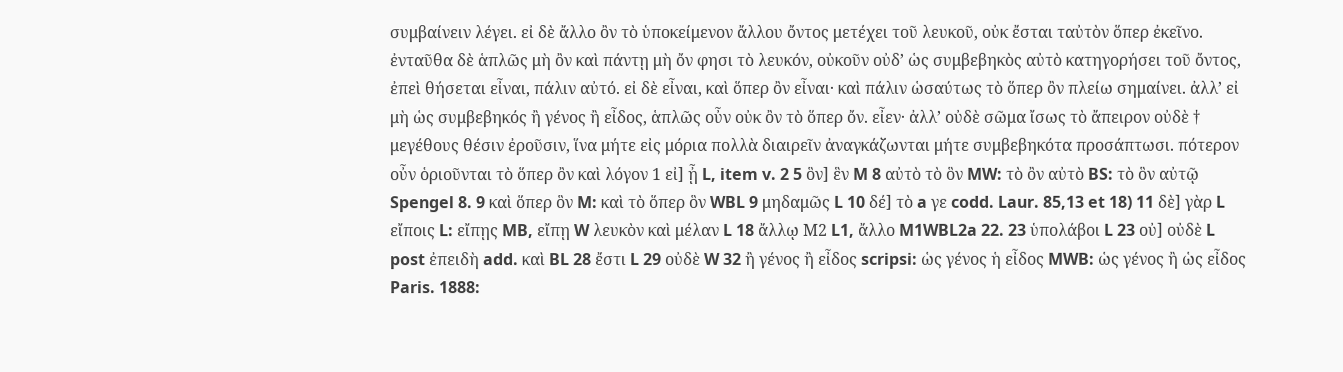συμβαίνειν λέγει. εἰ δὲ ἄλλο ὂν τὸ ὑποκείμενον ἄλλου ὄντος μετέχει τοῦ λευκοῦ, οὐκ ἔσται ταὐτὸν ὅπερ ἐκεῖνο. ἐνταῦθα δὲ ἁπλῶς μὴ ὂν καὶ πάντῃ μὴ ὄν φησι τὸ λευκόν, οὐκοῦν οὐδ’ ὡς συμβεβηκὸς αὐτὸ κατηγορήσει τοῦ ὄντος, ἐπεὶ θήσεται εἶναι, πάλιν αὐτό. εἰ δὲ εἶναι, καὶ ὅπερ ὂν εἶναι· καὶ πάλιν ὡσαύτως τὸ ὅπερ ὂν πλείω σημαίνει. ἀλλ’ εἰ μὴ ὡς συμβεβηκός ἢ γένος ἢ εἶδος, ἁπλῶς οὖν οὐκ ὂν τὸ ὅπερ ὄν. εἶεν· ἀλλ’ οὐδὲ σῶμα ἴσως τὸ ἄπειρον οὐδὲ † μεγέθους θέσιν ἐροῦσιν, ἵνα μήτε εἰς μόρια πολλὰ διαιρεῖν ἀναγκάζωνται μήτε συμβεβηκότα προσάπτωσι. πότερον οὖν ὁριοῦνται τὸ ὅπερ ὂν καὶ λόγον 1 εἰ] ᾖ L, item v. 2 5 ὃν] ἓν M 8 αὐτὸ τὸ ὃν MW: τὸ ὂν αὐτὸ BS: τὸ ὃν αὐτῷ Spengel 8. 9 καὶ ὅπερ ὃν M: καὶ τὸ ὅπερ ὃν WBL 9 μηδαμῶς L 10 δέ] τὸ a γε codd. Laur. 85,13 et 18) 11 δὲ] γὰρ L εἴποις L: εἴπῃς MB, εἴπῃ W λευκὸν καὶ μέλαν L 18 ἄλλῳ Μ2 L1, ἄλλο M1WBL2a 22. 23 ὑπολάβοι L 23 οὐ] οὐδὲ L post ἐπειδὴ add. καὶ BL 28 ἔστι L 29 οὐδὲ W 32 ἢ γένος ἢ εἶδος scripsi: ὡς γένος ἡ εἶδος MWB: ὡς γένος ἢ ὡς εἶδος Paris. 1888: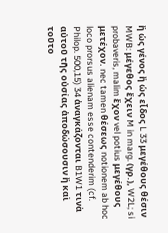ἢ ὡς γένος ἢ ὡς εἶδος L 33 μεγέθους θέσιν MWB: μέγεθος ἔχειν M in marg. (γρ.), W2L; si probaveris, malim ἔχον vel potius μεγέθους μετέχον. nec tamen θέσεως notionem ab hoc loco prorsus alienam esse contenderim (cf. Philop. 500,15) 34 ἀναγκάζονται B1W1 τινὰ αὐτοῦ τῆς οὐσίας ἀποδώσουσιν ἢ καὶ τοῦτο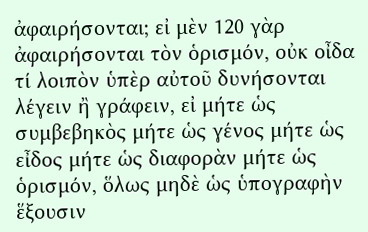ἀφαιρήσονται; εἰ μὲν 120 γὰρ ἀφαιρήσονται τὸν ὁρισμόν, οὐκ οἶδα τί λοιπὸν ὑπὲρ αὐτοῦ δυνήσονται λέγειν ἢ γράφειν, εἰ μήτε ὡς συμβεβηκὸς μήτε ὡς γένος μήτε ὡς εἶδος μήτε ὡς διαφορὰν μήτε ὡς ὁρισμόν, ὅλως μηδὲ ὡς ὑπογραφὴν ἕξουσιν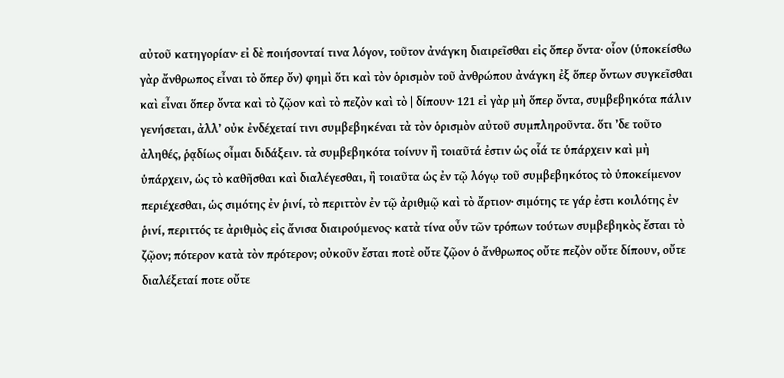αὐτοῦ κατηγορίαν· εἰ δὲ ποιήσονταί τινα λόγον, τοῦτον ἀνάγκη διαιρεῖσθαι εἰς ὅπερ ὄντα· οἷον (ὑποκείσθω γὰρ ἄνθρωπος εἶναι τὸ ὅπερ ὄν) φημὶ ὅτι καὶ τὸν ὁρισμὸν τοῦ ἀνθρώπου ἀνάγκη ἐξ ὅπερ ὄντων συγκεῖσθαι καὶ εἶναι ὅπερ ὄντα καὶ τὸ ζῷον καὶ τὸ πεζὸν καὶ τὸ | δίπουν· 121 εἰ γὰρ μὴ ὅπερ ὄντα, συμβεβηκότα πάλιν γενήσεται, ἀλλ’ οὐκ ἐνδέχεταί τινι συμβεβηκέναι τὰ τὸν ὁρισμὸν αὐτοῦ συμπληροῦντα. ὅτι ’δε τοῦτο ἀληθές, ῥᾳδίως οἶμαι διδάξειν. τὰ συμβεβηκότα τοίνυν ἢ τοιαῦτά ἐστιν ὡς οἷά τε ὑπάρχειν καὶ μὴ ὑπάρχειν, ὡς τὸ καθῆσθαι καὶ διαλέγεσθαι, ἢ τοιαῦτα ὡς ἐν τῷ λόγῳ τοῦ συμβεβηκότος τὸ ὑποκείμενον περιέχεσθαι, ὡς σιμότης ἐν ῥινί, τὸ περιττὸν ἐν τῷ ἀριθμῷ καὶ τὸ ἄρτιον· σιμότης τε γάρ ἐστι κοιλότης ἐν ῥινί, περιττός τε ἀριθμὸς εἰς ἄνισα διαιρούμενος· κατὰ τίνα οὖν τῶν τρόπων τούτων συμβεβηκὸς ἔσται τὸ ζῷον; πότερον κατὰ τὸν πρότερον; οὐκοῦν ἔσται ποτὲ οὔτε ζῷον ὁ ἄνθρωπος οὔτε πεζὸν οὔτε δίπουν, οὔτε διαλέξεταί ποτε οὔτε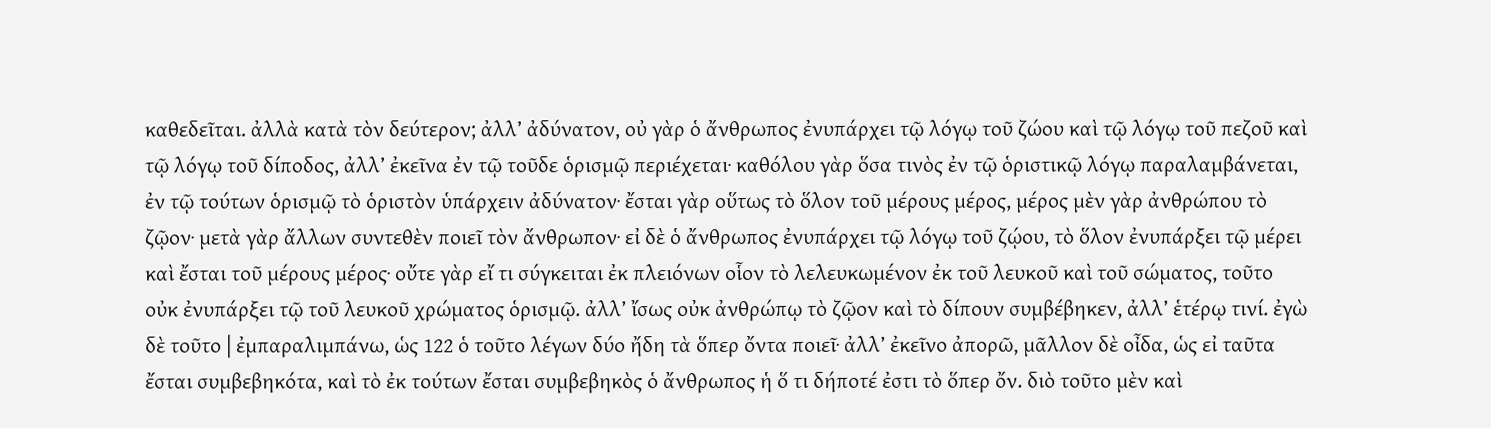καθεδεῖται. ἀλλὰ κατὰ τὸν δεύτερον; ἀλλ’ ἀδύνατον, οὐ γὰρ ὁ ἄνθρωπος ἐνυπάρχει τῷ λόγῳ τοῦ ζώου καὶ τῷ λόγῳ τοῦ πεζοῦ καὶ τῷ λόγῳ τοῦ δίποδος, ἀλλ’ ἐκεῖνα ἐν τῷ τοῦδε ὁρισμῷ περιέχεται· καθόλου γὰρ ὅσα τινὸς ἐν τῷ ὁριστικῷ λόγῳ παραλαμβάνεται, ἐν τῷ τούτων ὁρισμῷ τὸ ὁριστὸν ὑπάρχειν ἀδύνατον· ἔσται γὰρ οὕτως τὸ ὅλον τοῦ μέρους μέρος, μέρος μὲν γὰρ ἀνθρώπου τὸ ζῷον· μετὰ γὰρ ἄλλων συντεθὲν ποιεῖ τὸν ἄνθρωπον· εἰ δὲ ὁ ἄνθρωπος ἐνυπάρχει τῷ λόγῳ τοῦ ζῴου, τὸ ὅλον ἐνυπάρξει τῷ μέρει καὶ ἔσται τοῦ μέρους μέρος· οὔτε γὰρ εἴ τι σύγκειται ἐκ πλειόνων οἷον τὸ λελευκωμένον ἐκ τοῦ λευκοῦ καὶ τοῦ σώματος, τοῦτο οὐκ ἐνυπάρξει τῷ τοῦ λευκοῦ χρώματος ὁρισμῷ. ἀλλ’ ἴσως οὐκ ἀνθρώπῳ τὸ ζῷον καὶ τὸ δίπουν συμβέβηκεν, ἀλλ’ ἑτέρῳ τινί. ἐγὼ δὲ τοῦτο | ἐμπαραλιμπάνω, ὡς 122 ὁ τοῦτο λέγων δύο ἤδη τὰ ὅπερ ὄντα ποιεῖ· ἀλλ’ ἐκεῖνο ἀπορῶ, μᾶλλον δὲ οἶδα, ὡς εἰ ταῦτα ἔσται συμβεβηκότα, καὶ τὸ ἐκ τούτων ἔσται συμβεβηκὸς ὁ ἄνθρωπος ἡ ὅ τι δήποτέ ἐστι τὸ ὅπερ ὄν. διὸ τοῦτο μὲν καὶ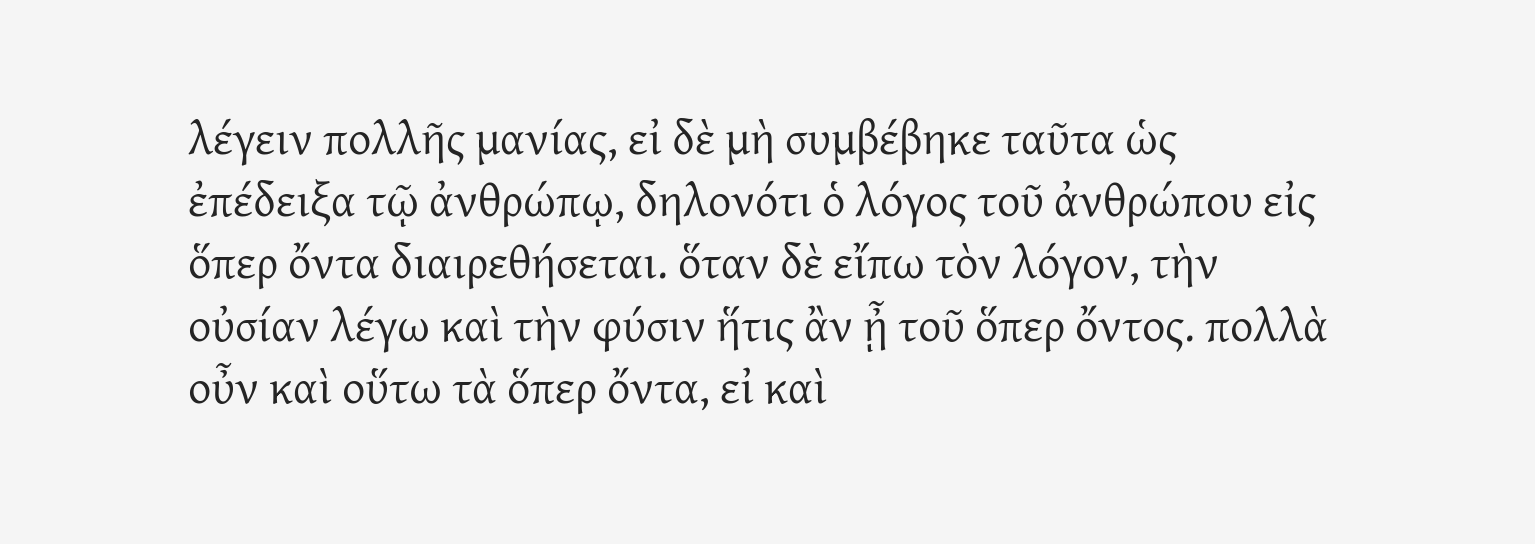λέγειν πολλῆς μανίας, εἰ δὲ μὴ συμβέβηκε ταῦτα ὡς ἐπέδειξα τῷ ἀνθρώπῳ, δηλονότι ὁ λόγος τοῦ ἀνθρώπου εἰς ὅπερ ὄντα διαιρεθήσεται. ὅταν δὲ εἴπω τὸν λόγον, τὴν οὐσίαν λέγω καὶ τὴν φύσιν ἥτις ἂν ᾖ τοῦ ὅπερ ὄντος. πολλὰ οὖν καὶ οὕτω τὰ ὅπερ ὄντα, εἰ καὶ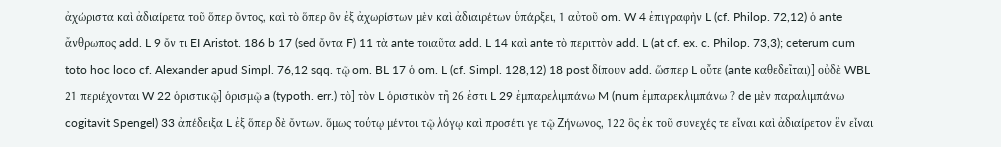ἀχώριστα καὶ ἀδιαίρετα τοῦ ὅπερ ὄντος, καὶ τὸ ὅπερ ὂν ἐξ ἀχωρίστων μὲν καὶ ἀδιαιρέτων ὑπάρξει, 1 αὐτοῦ om. W 4 ἐπιγραφὴν L (cf. Philop. 72,12) ὁ ante ἄνθρωπος add. L 9 ὄν τι EI Aristot. 186 b 17 (sed ὄντα F) 11 τὰ ante τοιαῦτα add. L 14 καὶ ante τὸ περιττὸν add. L (at cf. ex. c. Philop. 73,3); ceterum cum toto hoc loco cf. Alexander apud Simpl. 76,12 sqq. τῷ om. BL 17 ὁ om. L (cf. Simpl. 128,12) 18 post δίπουν add. ὥσπερ L οὔτε (ante καθεδεῖται)] οὐδὲ WBL 21 περιέχονται W 22 ὁριστικῷ] ὁρισμῷ a (typoth. err.) τὸ] τὸν L ὁριστικὸν τῆ 26 ἐστι L 29 ἐμπαρελιμπάνω M (num ἐμπαρεκλιμπάνω ? de μὲν παραλιμπάνω cogitavit Spengel) 33 ἀπέδειξα L ἐξ ὅπερ δὲ ὄντων. ὅμως τούτῳ μέντοι τῷ λόγῳ καὶ προσέτι γε τῷ Ζήνωνος, 122 ὃς ἐκ τοῦ συνεχές τε εἶναι καὶ ἀδιαίρετον ἓν εἶναι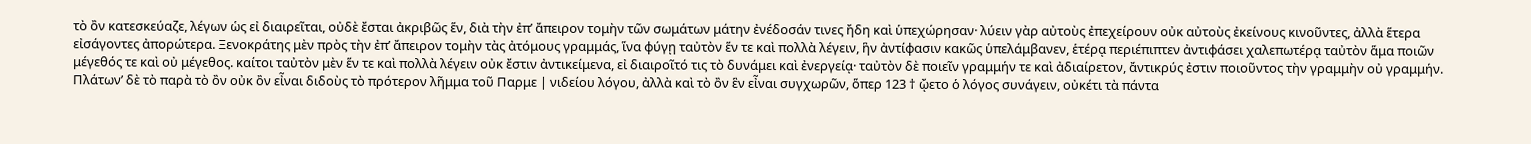τὸ ὂν κατεσκεύαζε, λέγων ὡς εἰ διαιρεῖται, οὐδὲ ἔσται ἀκριβῶς ἕν, διὰ τὴν ἐπ’ ἄπειρον τομὴν τῶν σωμάτων μάτην ἐνέδοσάν τινες ἤδη καὶ ὑπεχώρησαν· λύειν γὰρ αὐτοὺς ἐπεχείρουν οὐκ αὐτοὺς ἐκείνους κινοῦντες, ἀλλὰ ἕτερα εἰσάγοντες ἀπορώτερα. Ξενοκράτης μὲν πρὸς τὴν ἐπ’ ἄπειρον τομὴν τὰς ἀτόμους γραμμάς, ἵνα φύγῃ ταὐτὸν ἕν τε καὶ πολλὰ λέγειν, ἣν ἀντίφασιν κακῶς ὑπελάμβανεν, ἑτέρᾳ περιέπιπτεν ἀντιφάσει χαλεπωτέρᾳ ταὐτὸν ἅμα ποιῶν μέγεθός τε καὶ οὐ μέγεθος. καίτοι ταὐτὸν μὲν ἕν τε καὶ πολλὰ λέγειν οὐκ ἔστιν ἀντικείμενα, εἰ διαιροῖτό τις τὸ δυνάμει καὶ ἐνεργείᾳ· ταὐτὸν δὲ ποιεῖν γραμμήν τε καὶ ἀδιαίρετον, ἄντικρύς ἐστιν ποιοῦντος τὴν γραμμὴν οὐ γραμμήν. Πλάτων’ δὲ τὸ παρὰ τὸ ὂν οὐκ ὂν εἶναι διδοὺς τὸ πρότερον λῆμμα τοῦ Παρμε | νιδείου λόγου, ἀλλὰ καὶ τὸ ὂν ἓν εἶναι συγχωρῶν, ὅπερ 123 † ᾤετο ὁ λόγος συνάγειν, οὐκέτι τὰ πάντα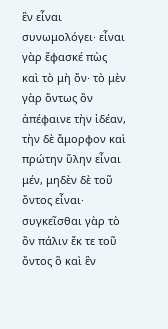ἓν εἶναι συνωμολόγει· εἶναι γὰρ ἔφασκέ πὼς καὶ τὸ μὴ ὄν· τὸ μὲν γὰρ ὄντως ὂν ἀπέφαινε τὴν ἰδέαν, τὴν δὲ ἄμορφον καὶ πρώτην ὕλην εἶναι μέν, μηδὲν δὲ τοῦ ὄντος εἶναι· συγκεῖσθαι γὰρ τὸ ὂν πάλιν ἔκ τε τοῦ ὄντος ὃ καὶ ἓν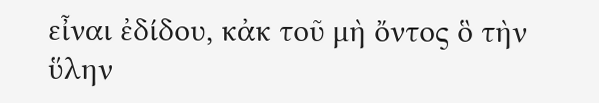εἶναι ἐδίδου, κἀκ τοῦ μὴ ὄντος ὃ τὴν ὕλην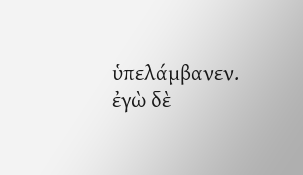ὑπελάμβανεν. ἐγὼ δὲ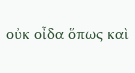οὐκ οἶδα ὅπως καὶ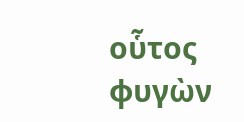οὗτος φυγὼν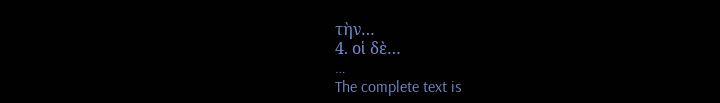τὴν…
4. οἱ δὲ…
…
The complete text is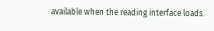available when the reading interface loads.